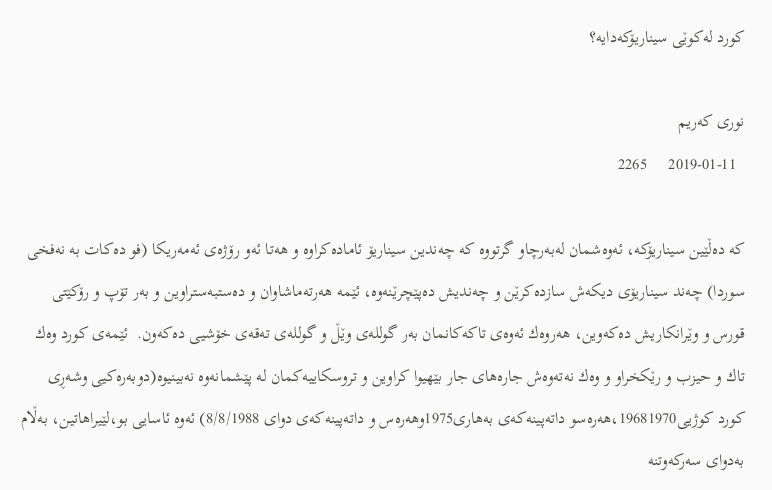كورد له‌كوێی سیناریۆكه‌دایه‌؟

نوری كه‌ریم
  2019-01-11     2265

كه‌ ده‌ڵێین سیناریۆكه‌، ئه‌وه‌شمان له‌به‌رچاو گرتووه‌ كه‌ چه‌ندین سیناریۆ ئاماده‌كراوه‌ و هه‌تا ئه‌و رۆژه‌ی ئه‌مه‌ریكا (فو ده‌كات به‌ نه‌فخی سوردا) چه‌ند سیناریۆی دیكه‌ش سازده‌كرێن و چه‌ندیش ده‌پێچرێنه‌وه‌، ئێمه‌ هه‌رته‌ماشاوان و ده‌ستبه‌ستراوین و به‌ر تۆپ و رۆكێتی قورس و وێرانكاریش ده‌كه‌وین، هه‌روه‌ك ئه‌وه‌ی تاكه‌كانمان به‌ر گولله‌ی وێڵ و گولله‌ی ته‌قه‌ی خۆشیی ده‌كه‌ون.  ئێمه‌ی كورد وه‌ك تاك و حیزب و رێكخراو و وه‌ك نه‌ته‌وه‌ش جاره‌های جار بێهیوا كراوین و تروسكاییه‌كمان له‌ پێشمانه‌وه‌ نه‌بینیوه‌(دوبه‌ره‌كیی وشه‌ڕی كورد كوژیی19681970،هه‌ره‌سو داته‌پینه‌كه‌ی به‌هاری1975وهه‌ره‌س و داته‌پینه‌كه‌ی دوای 8/8/1988) ئه‌وه‌ ئاسایی بو،لێیراهاتین، به‌ڵام به‌دوای سه‌ركه‌وتنه‌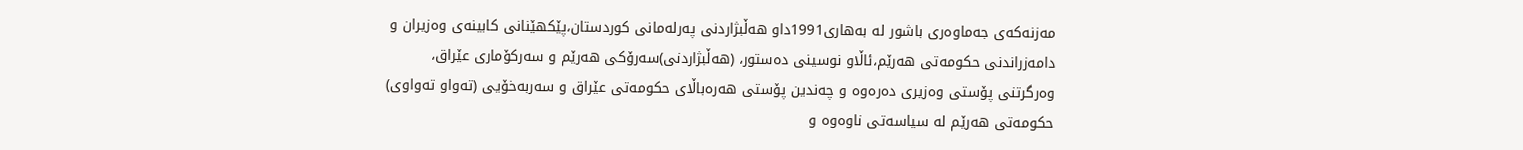مه‌زنه‌كه‌ی جه‌ماوه‌ری باشور له‌ به‌هاری1991داو هه‌ڵبژاردنی په‌رله‌مانی كوردستان،پێكهێنانی كابینه‌ی وه‌زیران و دامه‌زراندنی حكومه‌تی هه‌رێم،ئاڵاو نوسینی ده‌ستور، (هه‌ڵبژاردنی)سه‌رۆكی هه‌رێم و سه‌ركۆماری عێراق، وه‌رگرتنی پۆستی وه‌زیری ده‌ره‌وه‌ و چه‌ندین پۆستی هه‌ره‌باڵای حكومه‌تی عێراق و سه‌ربه‌خۆیی (ته‌واو ته‌واوی) حكومه‌تی هه‌رێم له‌ سیاسه‌تی ناوه‌وه‌ و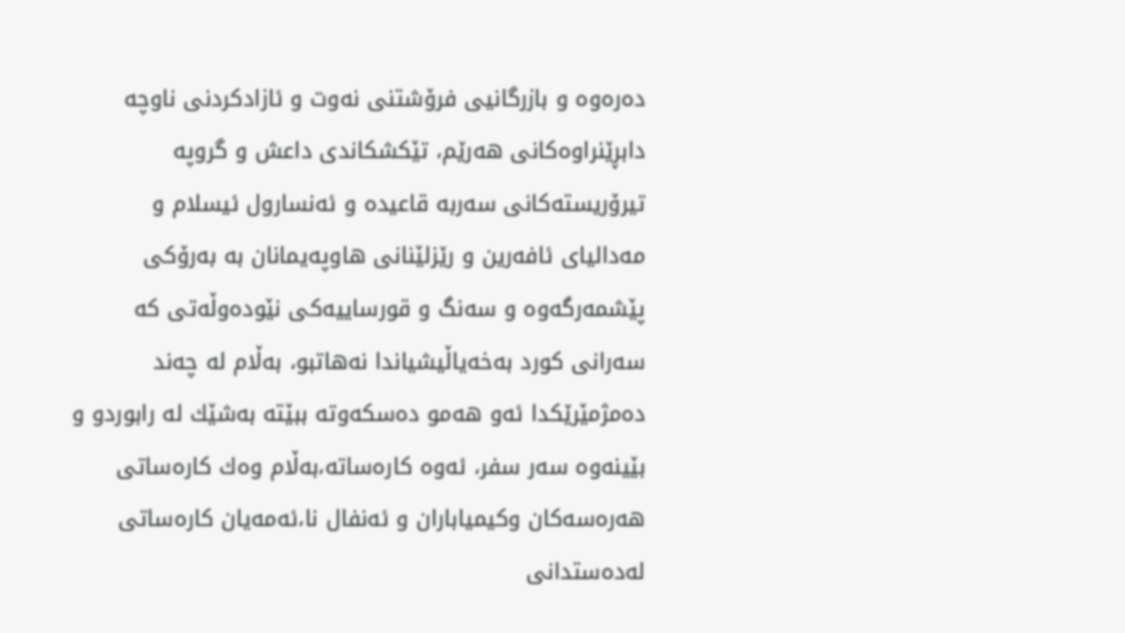ده‌ره‌وه‌ و بازرگانیی فرۆشتنی نه‌وت و ئازادكردنی ناوچه‌ دابڕێنراوه‌كانی هه‌رێم، تێكشكاندی داعش و گروپه‌ تیرۆریسته‌كانی سه‌ربه‌ قاعیده‌ و ئه‌نسارول ئیسلام و مه‌دالیای ئافه‌رین و رێزلێنانی هاوپه‌یمانان به‌ به‌رۆكی پێشمه‌رگه‌وه‌ و سه‌نگ و قورساییه‌كی نێوده‌وڵه‌تی كه‌ سه‌رانی كورد به‌خه‌یاڵیشیاندا نه‌هاتبو، به‌ڵام له‌ چه‌ند ده‌مژمێرێكدا ئه‌و هه‌مو ده‌سكه‌وته‌ ببێته‌ به‌شێك له‌ رابوردو و بێینه‌وه‌ سه‌ر سفر، ئه‌وه‌ كاره‌ساته‌،به‌ڵام وه‌ك كاره‌ساتی هه‌ره‌سه‌كان وكیمیاباران و ئه‌نفال نا،ئه‌مه‌یان كاره‌ساتی له‌ده‌ستدانی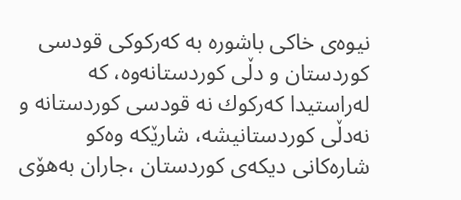نیوه‌ی خاكی باشوره‌ به‌ كه‌ركوكی قودسی كوردستان و دڵی كوردستانه‌وه‌، كه‌ له‌راستیدا كه‌ركوك نه‌ قودسی كوردستانه‌ و نه‌دڵی كوردستانیشه‌، شارێكه‌ وه‌كو شاره‌كانی دیكه‌ی كوردستان ،جاران به‌هۆی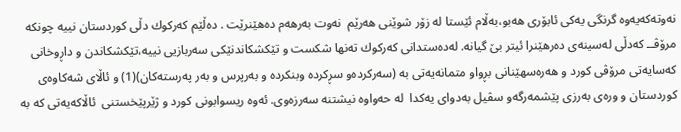نه‌وته‌كه‌یه‌وه‌ گرنگی یه‌كی ئابۆری هه‌بو،به‌ڵام ئێستا له‌ زۆر شوێنی هه‌رێم  نه‌وت به‌رهه‌م ده‌هێنرێت . ده‌ڵێم كه‌ركوك دڵی كوردستان نییه‌ چونكه‌ مرۆڤــ كه‌دڵی له‌سینه‌ی ده‌رهێنرا ئیتر بێ گیانه‌. له‌ده‌ستدانی كه‌ركوك ته‌نها شكست و تێكشكاندنێكی سه‌ربازیی نییه‌،تێكشكاندن و داڕوخانی كه‌سایه‌تی مرۆڤی كورد و هه‌ره‌سهێنانی بڕواو متمانه‌یه‌تی به‌ (سه‌ركرده‌و سڕكرده‌ وبنكرده‌ و به‌رپرس و به‌ر په‌رسته‌كان)(1) و ئاڵای شه‌كاوه‌ی كوردستان و وره‌ی به‌رزی پێشمه‌رگه‌و سڤیل به‌دوای یه‌كدا  له‌ حه‌واوه‌ نیشتنه‌ سه‌رزه‌وی. ئه‌وه‌ ریسوابونی كورد و ژێرپێخستنی  ئاڵاكه‌یه‌تی كه‌ به‌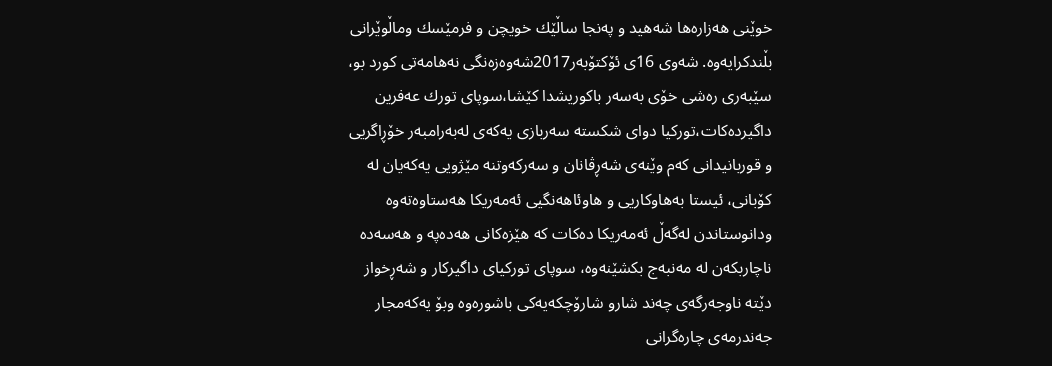خوێنی هه‌زاره‌ها شه‌هید و په‌نجا ساڵێك خویچن و فرمێسك وماڵوێرانی بڵندكرایه‌وه‌. شه‌وی 16ی ئۆكتۆبه‌ر2017شه‌وه‌زه‌نگی نه‌هامه‌تی كورد بو، سێبه‌ری ره‌شی خۆی به‌سه‌ر باكوریشدا كێشا،سوپای تورك عه‌فرین داگیرده‌كات،توركیا دوای شكسته‌ سه‌ربازی یه‌كه‌ی له‌به‌رامبه‌ر خۆڕاگریی و قوربانیدانی كه‌م وێنه‌ی شه‌ڕڤانان و سه‌ركه‌وتنه‌ مێژویی یه‌كه‌یان له‌ كۆبانی، ئیستا به‌هاوكاریی و هاوئاهه‌نگیی ئه‌مه‌ریكا هه‌ستاوه‌ته‌وه‌ ودانوستاندن له‌گه‌ڵ ئه‌مه‌ریكا ده‌كات كه‌ هێزه‌كانی هه‌ده‌په‌ و هه‌سه‌ده‌ ناچاربكه‌ن له‌ مه‌نبه‌ج بكشێنه‌وه‌، سوپای توركیای داگیركار و شه‌ڕخواز دێته‌ ناوجه‌رگه‌ی چه‌ند شارو شارۆچكه‌یه‌كی باشوره‌وه‌ وبۆ یه‌كه‌مجار جه‌ندرمه‌ی چاره‌گرانی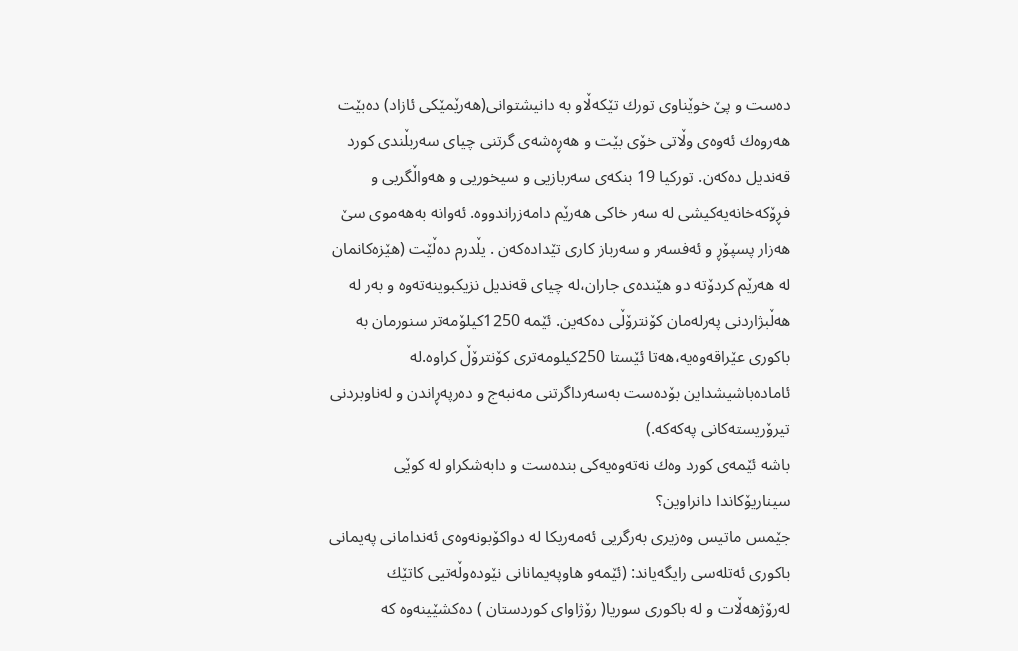ده‌ست و پێ خوێناوی تورك تێكه‌ڵاو به‌ دانیشتوانی(هه‌رێمێكی ئازاد) ده‌بێت  هه‌روه‌ك ئه‌وه‌ی وڵاتی خۆی بێت و هه‌ڕه‌شه‌ی گرتنی چیای سه‌ربڵندی كورد قه‌ندیل ده‌كه‌ن. توركیا 19 بنكه‌ی سه‌ربازیی و سیخوریی و هه‌واڵگریی و فڕۆكه‌خانه‌یه‌كیشی له‌ سه‌ر خاكی هه‌رێم دامه‌زراندووه‌. ئه‌وانه‌ به‌هه‌موی سێ هه‌زار پسپۆڕ و ئه‌فسه‌ر و سه‌رباز كاری تێداده‌كه‌ن . یڵدرم ده‌ڵێت (هێزه‌كانمان له‌ هه‌رێم كردۆته‌ دو هێنده‌ی جاران،له‌ چیای قه‌ندیل نزیكبوینه‌ته‌وه‌ و به‌ر له‌ هه‌ڵبژاردنی په‌رله‌مان كۆنترۆڵی ده‌كه‌ین. ئێمه‌ 1250كیلۆمه‌تر سنورمان به‌ باكوری عێراقه‌وه‌یه‌،هه‌تا ئێستا 250كیلومه‌تری كۆنترۆڵ كراوه‌.له‌ ئاماده‌باشیشداین بۆده‌ست به‌سه‌رداگرتنی مه‌نبه‌ج و ده‌رپه‌ڕاندن و له‌ناوبردنی تیرۆریسته‌كانی په‌كه‌كه‌.)
باشه‌ ئێمه‌ی كورد وه‌ك نه‌ته‌وه‌یه‌كی بنده‌ست و دابه‌شكراو له‌ كوێی سیناریۆكاندا دانراوین؟
جێمس ماتیس وه‌زیری به‌رگریی ئه‌مه‌ریكا له‌ دواكۆبونه‌وه‌ی ئه‌ندامانی په‌یمانی باكوری ئه‌تله‌سی رایگه‌یاند: (ئێمه‌و هاوپه‌یمانانی نێوده‌وڵه‌تیی كاتێك له‌رۆژهه‌ڵات و له‌ باكوری سوریا( رۆژاوای كوردستان ) ده‌كشێینه‌وه‌ كه‌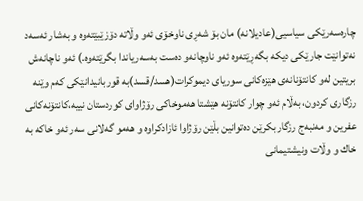چاره‌سه‌رێكی سیاسیی(عادیلانه‌) مان بۆ شه‌ڕی ناوخۆی ئه‌و وڵاته‌ دۆزێبێته‌وه‌ و به‌شار ئه‌سه‌د نه‌توانێت جارێكی دیكه‌ بگه‌ڕێته‌وه‌ ئه‌و ناوچانه‌و ده‌ست به‌سه‌ریاندا بگرێته‌وه‌.) ئه‌و ناچانه‌ش بریتین له‌و كانتۆنانه‌ی هێزه‌كانی سوریای دیموكرات(هسد/قسد)به‌ قوربانیدانێكی كه‌م وێنه‌ رزگاری كردون، به‌ڵام ئه‌و چوار كانتۆنه‌ هێشتا هه‌موخاكی رۆژاوای كوردستان نییه‌،كانتۆنه‌كانی عفرین و مه‌نبه‌ج رزگاربكرێن ده‌توانین بڵێن رۆژاوا ئازادكراوه‌ و هه‌مو گه‌لانی سه‌ر ئه‌و خاكه‌ به‌ خاك و وڵات ونیشتیمانی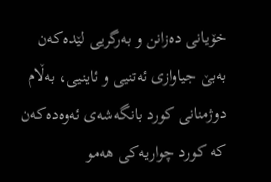خۆیانی ده‌زانن و به‌رگریی لێده‌كه‌ن به‌بێ جیاوازی ئه‌تنیی و ئاینیی، به‌ڵام دوژمنانی كورد بانگه‌شه‌ی ئه‌وه‌ده‌كه‌ن كه‌ كورد چواریه‌كی هه‌مو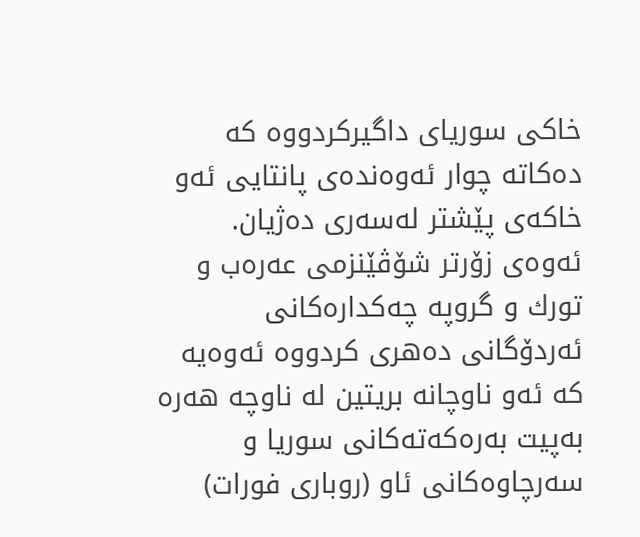خاكی سوریای داگیركردووه‌ كه‌ ده‌كاته‌ چوار ئه‌وه‌نده‌ی پانتایی ئه‌و خاكه‌ی پێشتر له‌سه‌ری ده‌ژیان. ئه‌وه‌ی زۆرتر شۆڤێنزمی عه‌ره‌ب و تورك و گروپه‌ چه‌كداره‌كانی ئه‌ردۆگانی ده‌هری كردووه‌ ئه‌وه‌یه‌ كه‌ ئه‌و ناوچانه‌ بریتین له‌ ناوچه‌ هه‌ره‌ به‌پیت به‌ره‌كه‌ته‌كانی سوریا و سه‌رچاوه‌كانی ئاو (روباری فورات)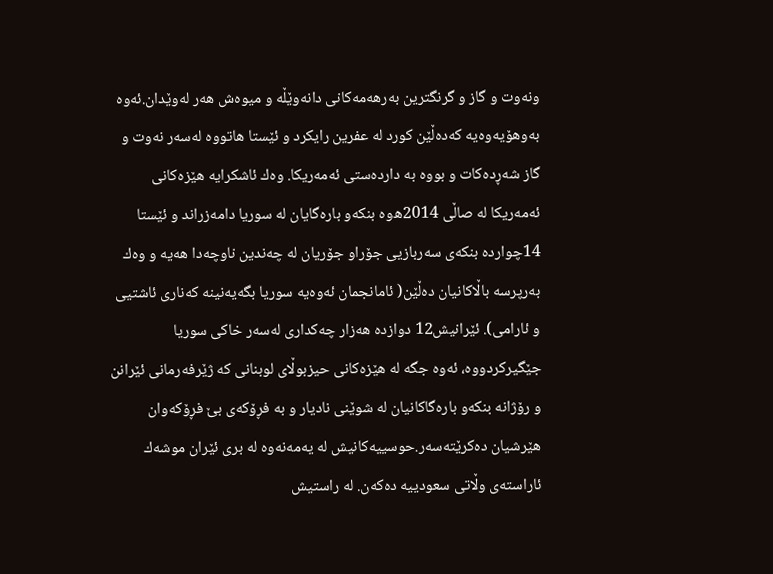ونه‌وت و گاز و گرنگترین به‌رهه‌مه‌كانی دانه‌وێڵه‌ و میوه‌ش هه‌ر له‌وێدان.ئه‌وه‌ به‌وهۆیه‌وه‌یه‌ كه‌ده‌ڵێن كورد له‌ عفرین رایكرد و ئێستا هاتووه‌ له‌سه‌ر نه‌وت و گاز شه‌ڕده‌كات و بووه‌ به‌ دارده‌ستی ئه‌مه‌ریكا. وه‌ك ئاشكرایه‌ هێزه‌كانی ئه‌مه‌ریكا له‌ صاڵی 2014ه‌وه‌ بنكه‌و باره‌گایان له‌ سوریا دامه‌زراند و ئێستا 14چوارده‌ بنكه‌ی سه‌ربازیی جۆراو جۆریان له‌ چه‌ندین ناوچه‌دا هه‌یه‌ و وه‌ك به‌رپرسه‌ باڵاكانیان ده‌ڵێن( ئامانجمان ئه‌وه‌یه‌ سوریا بگه‌یه‌نینه‌ كه‌ناری ئاشتیی و ئارامی). ئێرانیش12 دوازده‌ هه‌زار چه‌كداری له‌سه‌ر خاكی سوریا جێگیركردووه‌، ئه‌وه‌ جگه‌ له‌ هێزه‌كانی حیزبوڵای لوبنانی كه‌ ژێرفه‌رمانی ئێرانن و رۆژانه‌ بنكه‌و باره‌گاكانیان له‌ شوێنی نادیار و به‌ فڕۆكه‌ی بێ فڕۆكه‌وان هێرشیان ده‌كرێته‌سه‌ر.حوسییه‌كانیش له‌ یه‌مه‌نه‌وه‌ له‌ بری ئێران موشه‌ك ئاراسته‌ی وڵاتی سعودییه‌ ده‌كه‌ن. له‌ راستیش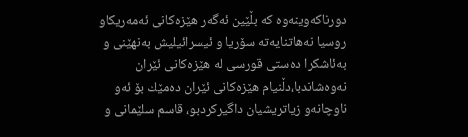دورناكه‌وینه‌وه‌ كه‌ بڵێین ئه‌گه‌ر هێزه‌كانی ئه‌مه‌ریكاو روسیا نه‌هاتنایه‌ته‌ سۆریا و ئیسرائیلیش به‌نهێنی و به‌ئاشكرا ده‌ستی قورسی له‌ هێزه‌كانی ئێران نه‌وه‌شاندبا،دڵنیام هێزه‌كانی ئێران ده‌مێك بۆ ئه‌و ناوچانه‌و زیاتریشیان داگیركردبو، قاسم سلێمانی و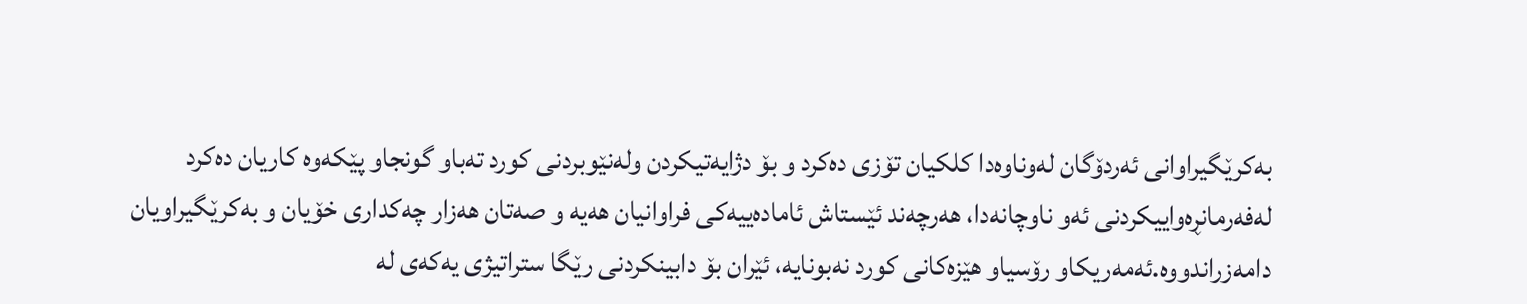به‌كرێگیراوانی ئه‌ردۆگان له‌وناوه‌دا كلكیان تۆزی ده‌كرد و بۆ دژایه‌تیكردن وله‌نێوبردنی كورد ته‌باو گونجاو پێكه‌وه‌ كاریان ده‌كرد  له‌فه‌رمانڕه‌واییكردنی ئه‌و ناوچانه‌دا، هه‌رچه‌ند ئێستاش ئاماده‌ییه‌كی فراوانیان هه‌یه‌ و صه‌تان هه‌زار چه‌كداری خۆیان و به‌كرێگیراویان دامه‌زراندووه‌.ئه‌مه‌ریكاو رۆسیاو هێزه‌كانی كورد نه‌بونایه‌، ئێران بۆ دابینكردنی رێگا ستراتیژی یه‌كه‌ی له‌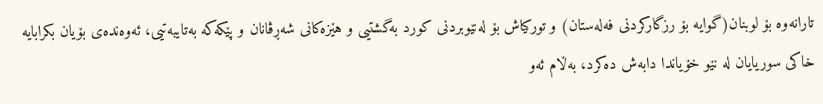تارانه‌وه‌ بۆ لوبنان(گوایه‌ بۆ رزگاركردنی فه‌له‌ستان) و توركیاش بۆ له‌نێوبردنی كورد به‌گشتیی و هێزه‌كانی شه‌ڕڤانان و پێكه‌كه‌ به‌تایبه‌تیی، ئه‌وه‌نده‌ی بۆیان بكرابایه‌ خاكی سوریایان له‌ نێو خۆیاندا دابه‌ش ده‌كرد، به‌ڵام ئه‌و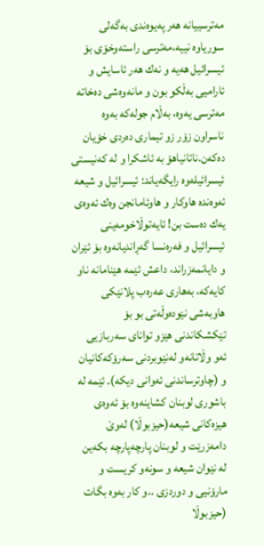مه‌ترسییانه‌ هه‌ر په‌یوه‌ندی به‌گه‌لی سوریاوه‌ نییه‌،مه‌ترسی راسته‌وخۆی بۆ ئیسرائیل هه‌یه‌ و نه‌ك هه‌ر ئاسایش و ئارامیی به‌ڵكو بون و مانه‌وه‌شی ده‌خاته‌ مه‌ترسی یه‌وه‌، به‌ڵام جوله‌كه‌ به‌وه‌ ناسراون زۆر زو تیماری ده‌ردی خۆیان ده‌كه‌ن.ناتانیاهۆ به‌ ئاشكرا و له‌ كه‌نیستی ئیسرائیله‌وه‌ رایگه‌یاند: ئیسرائیل و شیعه‌ ئه‌وه‌نده‌ هاوكار و هاوئامانجن وه‌ك ئه‌وه‌ی یه‌ك ده‌ست بن! ئایه‌توڵاخومه‌ینی ئیسرائیل و فه‌ره‌نسا گه‌ڕاندیانه‌وه‌ بۆ ئێران و دایانمه‌زراند، داعش ئێمه‌ هێنامانه‌ ناو كایه‌كه‌، به‌هاری عه‌ره‌ب پلانێكی هاوبه‌شی نێوده‌وڵه‌تی بو بۆ تێكشكاندنی هێزو توانای سه‌ربازیی ئه‌و وڵاتانه‌و له‌نێوبردنی سه‌رۆكه‌كانیان و (چاوترساندنی ئه‌وانی دیكه‌). ئێمه‌ له‌ باشوری لوبنان كشاینه‌وه‌ بۆ ئه‌وه‌ی هیزه‌كانی شیعه‌(حیزبوڵا) له‌وێ دامه‌زرێت و لوبنان پارچه‌پارچه‌ بكه‌ین له‌ نێوان شیعه‌ و سونه‌و كریست و مارۆنیی و دوردزی ..و كار به‌وه‌ بگات (حیزبوڵا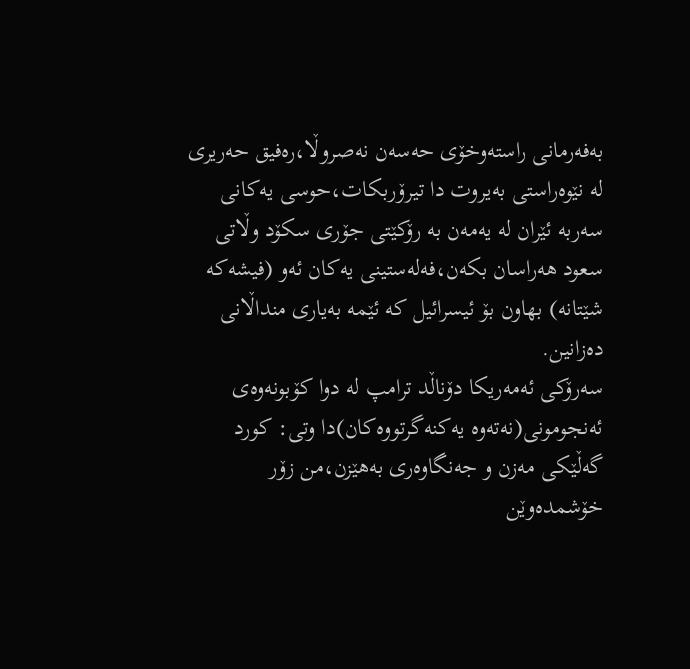به‌فه‌رمانی راسته‌وخۆی حه‌سه‌ن نه‌صروڵا،ره‌فیق حه‌ریری له‌ نێوه‌راستی به‌یروت دا تیرۆربكات،حوسی یه‌كانی سه‌ربه‌ ئێران له‌ یه‌مه‌ن به‌ رۆكێتی جۆری سكۆد وڵاتی سعود هه‌راسان بكه‌ن،فه‌له‌ستینی یه‌كان ئه‌و (فیشه‌كه‌ شێتانه‌) بهاون بۆ ئیسرائیل كه‌ ئێمه‌ به‌یاری منداڵانی ده‌زانین.
سه‌رۆكی ئه‌مه‌ریكا دۆناڵد ترامپ له‌ دوا كۆبونه‌وه‌ی ئه‌نجومونی(نه‌ته‌وه‌ یه‌كنه‌گرتووه‌كان)دا وتی: كورد گه‌ڵێكی مه‌زن و جه‌نگاوه‌ری به‌هێزن،من زۆر خۆشمده‌وێن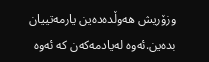وزۆریش هه‌وڵده‌ده‌ین یارمه‌تییان بده‌ین.ئه‌وه‌ له‌یادمه‌كه‌ن كه‌ ئه‌وه‌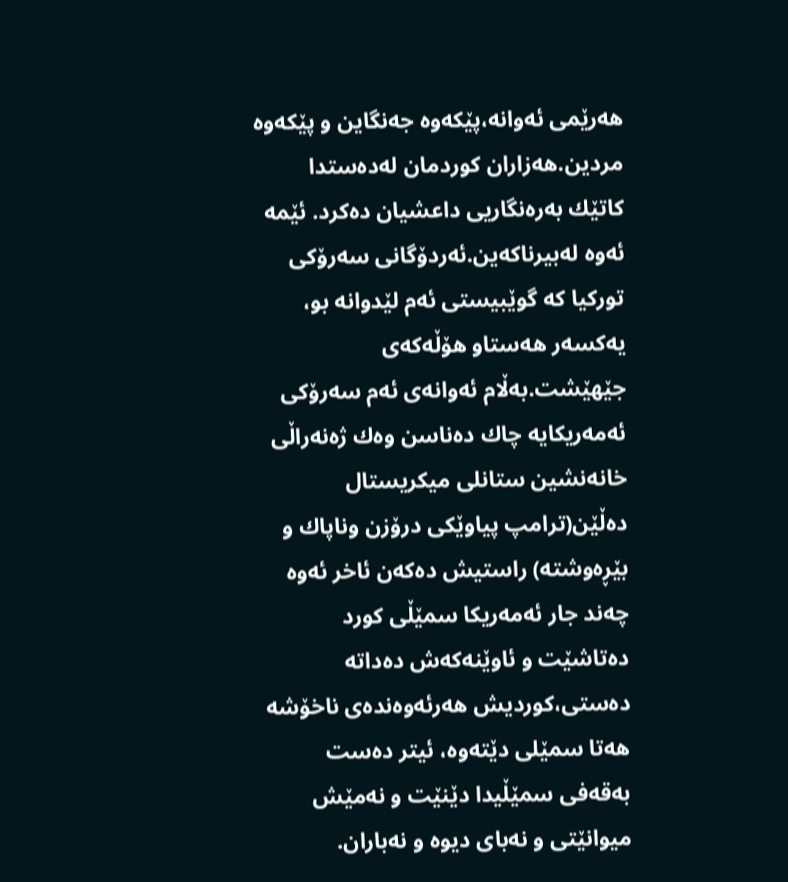هه‌رێمی ئه‌وانه‌،پێكه‌وه‌ جه‌نگاین و پێكه‌وه‌ مردین.هه‌زاران كوردمان له‌ده‌ستدا كاتێك به‌ره‌نگاریی داعشیان ده‌كرد. ئێمه‌ ئه‌وه‌ له‌بیرناكه‌ین.ئه‌ردۆگانی سه‌رۆكی توركیا كه‌ گوێبیستی ئه‌م لێدوانه‌ بو، یه‌كسه‌ر هه‌ستاو هۆڵه‌كه‌ی جێهێشت.به‌ڵام ئه‌وانه‌ی ئه‌م سه‌رۆكی ئه‌مه‌ریكایه‌ چاك ده‌ناسن وه‌ك ژه‌نه‌راڵی خانه‌نشین ستانلی میكریستال ده‌ڵێن(ترامپ پیاوێكی درۆزن وناپاك و بێڕه‌وشته‌) راستیش ده‌كه‌ن ئاخر ئه‌وه‌ چه‌ند جار ئه‌مه‌ریكا سمێڵی كورد ده‌تاشێت و ئاوێنه‌كه‌ش ده‌داته‌ ده‌ستی،كوردیش هه‌رئه‌وه‌نده‌ی ناخۆشه‌ هه‌تا سمێلی دێته‌وه‌، ئیتر ده‌ست به‌قه‌فی سمێڵیدا دێنێت و نه‌مێش میوانێتی و نه‌بای دیوه‌ و نه‌باران.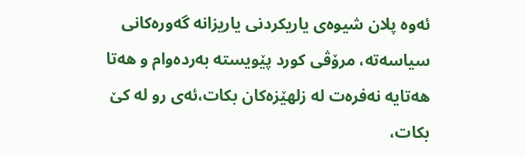ئه‌وه‌ پلان شیوه‌ی یاریكردنی یاریزانه‌ گه‌وره‌كانی سیاسه‌ته‌، مرۆڤی كورد پێویسته‌ به‌رده‌وام و هه‌تا هه‌تایه‌ نه‌فره‌ت له‌ زلهێزه‌كان بكات،ئه‌ی رو له‌ كێ بكات،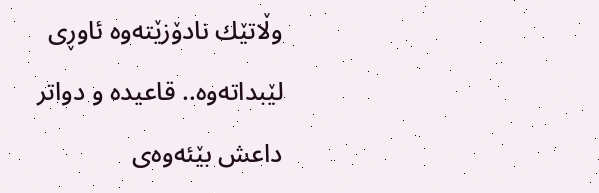وڵاتێك نادۆزێته‌وه‌ ئاوڕی لێبداته‌وه‌.. قاعیده‌ و دواتر داعش بێئه‌وه‌ی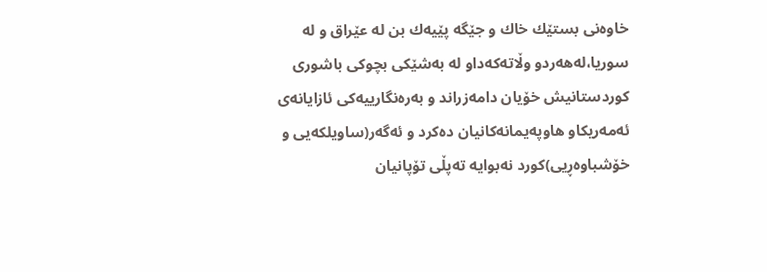خاوه‌نی بستێك خاك و جێگه‌ پێیه‌ك بن له‌ عێراق و له‌ سوریا،له‌هه‌ردو وڵاته‌كه‌داو له‌ به‌شێكی بچوكی باشوری كوردستانیش خۆیان دامه‌زراند و به‌ره‌نگارییه‌كی ئازایانه‌ی ئه‌مه‌ریكاو هاوپه‌یمانه‌كانیان ده‌كرد و ئه‌گه‌ر(ساویلكه‌یی و خۆشباوه‌ڕیی)كورد نه‌بوایه‌ ته‌پڵی تۆپانیان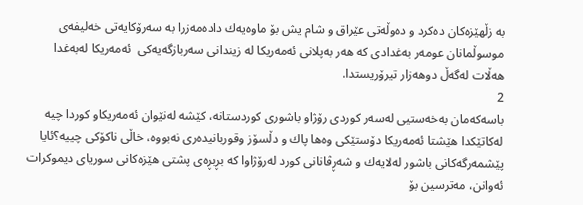به‌ زڵهێزه‌كان ده‌كرد و ده‌وڵه‌تی عێراق و شام یش بۆ ماوه‌یه‌ك داده‌مه‌زرا به‌ سه‌رۆكایه‌تی خه‌لیفه‌ی موسوڵمانان عومه‌ر به‌غدادی كه‌ هه‌ر به‌پلانی ئه‌مه‌ریكا له‌ زیندانی سه‌ربازگه‌یه‌كی  ئه‌مه‌ریكا له‌به‌غدا هه‌ڵات له‌گه‌ڵ دوهه‌زار تیرۆریستدا.
2
باسه‌كه‌مان به‌خه‌ستیی له‌سه‌ر كوردی رۆژاو باشوری كوردستانه‌، كێشه‌ له‌نێوان ئه‌مه‌ریكاو كوردا چیه‌ له‌كاتێكدا هێشتا ئه‌مه‌ریكا دۆستێكی وه‌ها پاك و دڵسۆز وقوربانیده‌ری نه‌بووه‌، خاڵی ناكۆكی چییه‌؟ئایا پێشمه‌رگه‌كانی باشور له‌لایه‌ك و شه‌ڕڤانانی كورد له‌رۆژاوا كه‌ بڕبڕه‌ی پشتی هێزه‌كانی سوریای دیموكرات ئه‌وانن، مه‌ترسین بۆ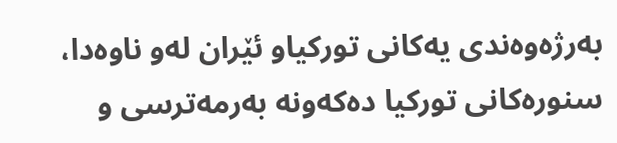به‌رژه‌وه‌ندی یه‌كانی توركیاو ئێران له‌و ناوه‌دا، سنوره‌كانی توركیا ده‌كه‌ونه‌ به‌رمه‌ترسی و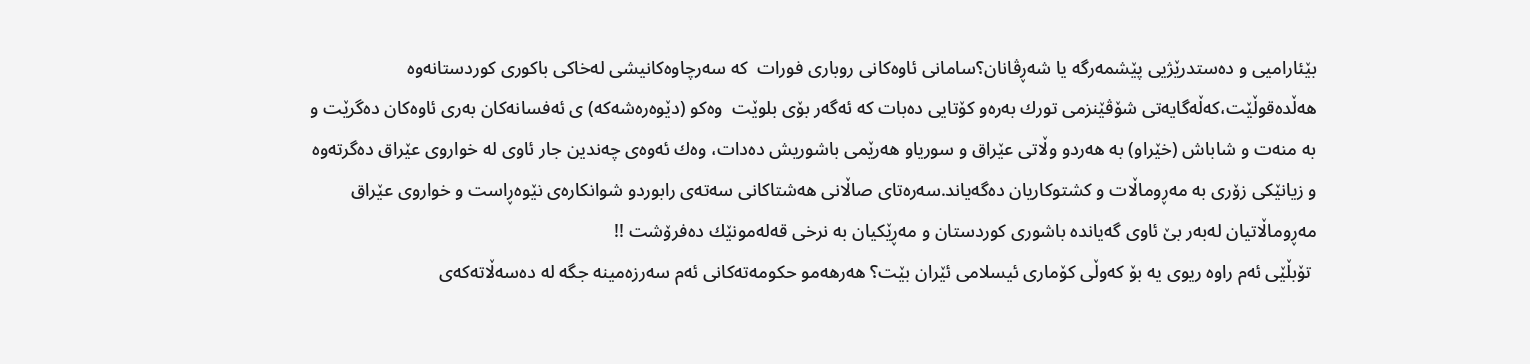بێئارامیی و ده‌ستدرێژیی پێشمه‌رگه‌ یا شه‌ڕڤانان؟سامانی ئاوه‌كانی روباری فورات  كه‌ سه‌رچاوه‌كانیشی له‌خاكی باكوری كوردستانه‌وه‌ هه‌ڵده‌قوڵێت،كه‌ڵه‌گایه‌تی شۆڤێنزمی تورك به‌ره‌و كۆتایی ده‌بات كه‌ ئه‌گه‌ر بۆی بلوێت  وه‌كو (دێوه‌ره‌شه‌كه‌) ی ئه‌فسانه‌كان به‌ری ئاوه‌كان ده‌گرێت و به‌ منه‌ت و شاباش (خێراو) به‌ هه‌ردو وڵاتی عێراق و سوریاو هه‌رێمی باشوریش ده‌دات، وه‌ك ئه‌وه‌ی چه‌ندین جار ئاوی له‌ خواروی عێراق ده‌گرته‌وه‌ و زیانێكی زۆری به‌ مه‌ڕوماڵات و كشتوكاریان ده‌گه‌یاند.سه‌ره‌تای صاڵانی هه‌شتاكانی سه‌ته‌ی رابوردو شوانكاره‌ی نێوه‌ڕاست و خواروی عێراق مه‌ڕوماڵاتیان له‌به‌ر بێ ئاوی گه‌یانده‌ باشوری كوردستان و مه‌ڕێكیان به‌ نرخی قه‌له‌مونێك ده‌فرۆشت !!
 تۆبڵێی ئه‌م راوه‌ ریوی یه‌ بۆ كه‌وڵی كۆماری ئیسلامی ئێران بێت؟ هه‌رهه‌مو حكومه‌ته‌كانی ئه‌م سه‌رزه‌مینه‌ جگه‌ له‌ ده‌سه‌ڵاته‌كه‌ی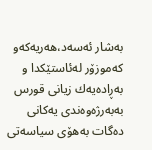به‌شار ئه‌سه‌د،هه‌ریه‌كه‌و كه‌موزۆر له‌ئاستێكدا و به‌ڕاده‌یه‌ك زیانی قورس به‌به‌رژه‌وه‌ندی یه‌كانی ده‌گات به‌هۆی سیاسه‌تی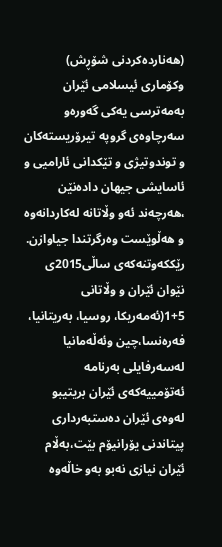(هه‌نارده‌كردنی شۆڕش) وكۆماری ئیسلامی ئێران به‌مه‌ترسی یه‌كی گه‌وره‌و سه‌رچاوه‌ی گروپه‌ تیرۆریسته‌كان و توندوتیژی و تێكدانی ئارامیی و ئاسایشی جیهان داده‌نێن ،هه‌رچه‌ند ئه‌و وڵاتانه‌ له‌كاردانه‌وه‌ و هه‌ڵوێست وه‌رگرتندا جیاوازن.
رێككه‌وتنه‌كه‌ی ساڵی2015ی نێوان ئێران و وڵاتانی 5+1(ئه‌مه‌ریكا، روسیا، به‌ریتانیا، فه‌ره‌نسا،چین وئه‌ڵه‌مانیا له‌سه‌رفایلی به‌رنامه‌ ئه‌تۆمییه‌كه‌ی ئێران بریتیبو له‌وه‌ی ئێران ده‌ستبه‌رداری پیتاندنی یۆرانیۆم بێت،به‌ڵام ئێران نیازی نه‌بو به‌و خاڵه‌وه‌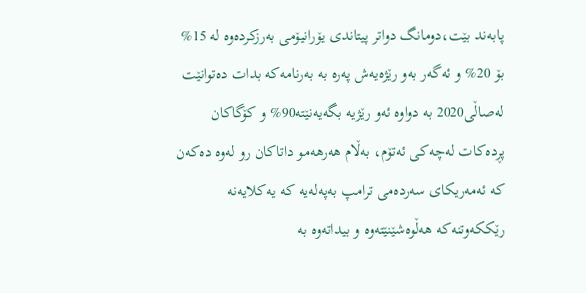پابه‌ند بێت،دومانگ دواتر پیتاندی یۆرانیۆمی به‌رزكرده‌وه‌ له‌ 15% بۆ 20% و ئه‌گه‌ر به‌و رێژه‌یه‌ش په‌ره‌ به‌ به‌رنامه‌كه‌ بدات ده‌توانێت له‌صاڵی2020 به‌ دواوه‌ ئه‌و رێژیه‌ بگه‌یه‌نێته‌90% و كۆگاكان پڕده‌كات له‌چه‌كی ئه‌تۆم، به‌ڵام هه‌رهه‌مو داتاكان رو له‌وه‌ ده‌كه‌ن كه‌ ئه‌مه‌ریكای سه‌رده‌می ترامپ به‌په‌له‌یه‌ كه‌ یه‌كلایه‌نه‌ رێككه‌وتنه‌كه‌ هه‌ڵوه‌شێنێته‌وه‌ و بیداته‌وه‌ به‌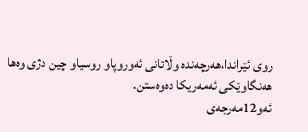روی ئێراندا،هه‌رچه‌نده‌ وڵاتانی ئه‌وروپاو روسیاو چین دژی وه‌ها هه‌نگاوێكی ئه‌مه‌ریكا ده‌وه‌ستن.
ئه‌و12مه‌رجه‌ی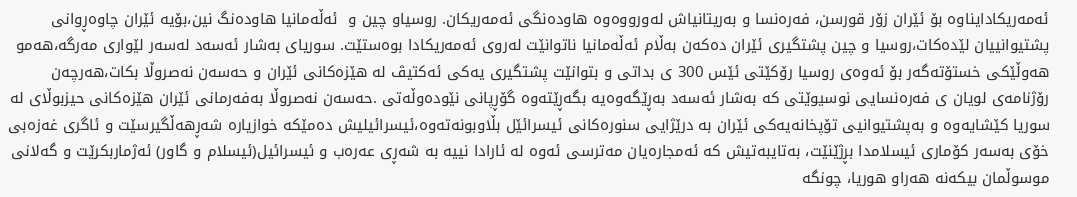ئه‌مه‌ریكادایناوه‌ بۆ ئێران زۆر قورسن، فه‌ره‌نسا و به‌ریتانیاش له‌ورووه‌وه‌ هاوده‌نگی ئه‌مه‌ریكان. روسیاو چین و  ئه‌ڵه‌مانیا هاوده‌نگ نین،بۆیه‌ ئێران چاوه‌ڕوانی پشتیوانییان لێده‌كات،روسیا و چین پشتگیری ئێران ده‌كه‌ن به‌ڵام ئه‌ڵه‌مانیا ناتوانێت له‌روی ئه‌مه‌ریكادا بوه‌ستێت. سوریای به‌شار ئه‌سه‌د له‌سه‌ر لێواری مه‌رگه‌،هه‌مو هه‌وڵێكی خستۆته‌گه‌ر بۆ ئه‌وه‌ی روسیا رۆكێتی ئێس 300 ی بداتی و بتوانێت پشتگیری یه‌كی ئه‌كتیڤ له‌ هێزه‌كانی ئێران و حه‌سه‌ن نه‌صروڵا بكات،هه‌رچه‌ن رۆژنامه‌ی لویان ی فه‌ره‌نسایی نوسیوێتی كه‌ به‌شار ئه‌سه‌د به‌ڕێگه‌وه‌یه‌ بگه‌ڕێته‌وه‌ گۆڕپانی نێوده‌وڵه‌تی .حه‌سه‌ن نه‌صروڵا به‌فه‌رمانی ئێران هێزه‌كانی حیزبوڵای له‌ سوریا كێشایه‌وه‌ و به‌پشتیوانیی تۆپخانه‌یه‌كی ئێران به‌ درێژایی سنوره‌كانی ئیسرائێل بڵاوبونه‌ته‌وه‌،ئیسرائیلیش ده‌مێكه‌ خوازیاره‌ شه‌ڕهه‌ڵگیرسێت و ئاگری غه‌زه‌بی خۆی به‌سه‌ر كۆماری ئیسلامدا بڕژێنێت، به‌تایبه‌تیش كه‌ ئه‌مجاره‌یان مه‌ترسی ئه‌وه‌ له‌ ئارادا نییه‌ به‌ شه‌ڕی عه‌ره‌ب و ئیسرائیل(ئیسلام و گاور) ئه‌ژماربكرێت و گه‌لانی موسوڵمان بیكه‌نه‌ هه‌راو هوریا، چونگه‌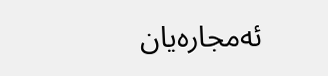ئه‌مجاره‌یان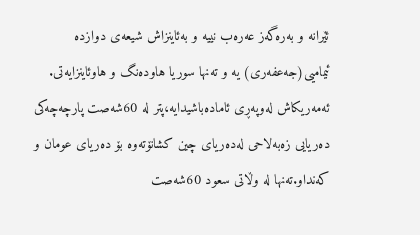ئێرانه‌ و به‌ره‌گه‌ز عه‌ره‌ب نییه‌ و به‌ئاینزاش شیعه‌ی دوازده‌ ئیمامیی(جه‌عفه‌ری) یه‌ و ته‌نها سوریا هاوده‌نگ و هاوئاینزایه‌تی. ئه‌مه‌ریكاش له‌وپه‌ڕی ئاماده‌باشیدایه‌،پتر له‌ 60شه‌صت پارچه‌چه‌كی ده‌ریایی زه‌به‌لاحی له‌ده‌ریای چین كشانۆته‌وه‌ بۆ ده‌ریای عومان و كه‌نداو.ته‌نها له‌ وڵاتی سعود 60شه‌صت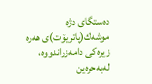ده‌ستگای دژه‌ موشه‌ك(پاتریۆت)ی هه‌ره‌ زیره‌كی دامه‌زراندووه‌، له‌به‌حره‌ین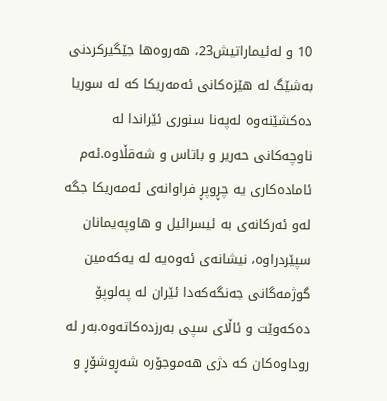10 و له‌ئیماراتیش23، هه‌روه‌ها جێگیركردنی به‌شێگ له‌ هێزه‌كانی ئه‌مه‌ریكا كه‌ له‌ سوریا ده‌كشێنه‌وه‌ له‌په‌نا سنوری ئێراندا له‌ ناوچه‌كانی حه‌ریر و باتاس و شه‌قڵاوه‌.ئه‌م ئاماده‌كاری یه‌ چڕوپڕ فراوانه‌ی ئه‌مه‌ریكا جگه‌ له‌و ئه‌ركانه‌ی به‌ ئیسرائیل و هاوپه‌یمانان سپێردراوه‌، نیشانه‌ی ئه‌وه‌یه‌ له‌ یه‌كه‌مین گوژمه‌گانی جه‌نگه‌كه‌دا ئێران له‌ په‌لوپۆ ده‌كه‌وێت و ئاڵای سپی به‌رزده‌كاته‌وه‌.به‌ر له‌ روداوه‌كان كه‌ دژی هه‌موجۆره‌ شه‌ڕوشۆڕ و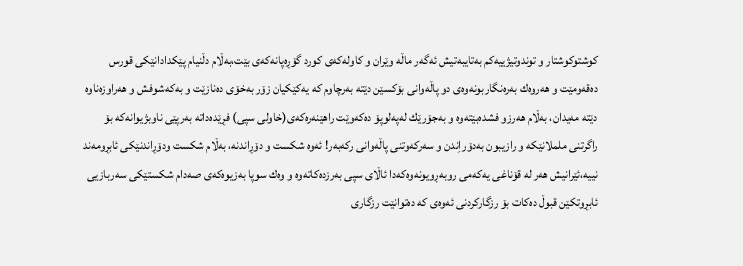كوشتوكوشتار و توندوتیژییه‌كم به‌تایبه‌تیش ئه‌گه‌ر ماڵه‌ وێران و كاوله‌كه‌ی كورد گۆڕه‌پانه‌كه‌ی بێت،به‌ڵام دڵنیام پێكدادانێكی قورس ده‌قه‌ومێت و هه‌روه‌ك به‌ره‌نگاربونه‌وه‌ی دو پاڵه‌وانی بۆكسێن دێته‌ به‌رچاوم كه‌ یه‌كێكیان زۆر به‌خۆی ده‌نازێت و به‌كه‌شوفش و هه‌راوزه‌ناوه‌ دێته‌ مه‌یدان، به‌ڵام هه‌رزو فشده‌بێته‌وه‌ و به‌جۆرێك له‌په‌لوپۆ ده‌كه‌وێت راهێنه‌ره‌كه‌ی(خاولی سپی) فڕێده‌داته‌ به‌رپێی ناوبژیوانه‌كه‌ بۆ راگرتنی ململانێكه‌ و رازیبون به‌دۆراِندن و سه‌ركه‌وتنی پاڵه‌وانی ركه‌به‌ر! ئه‌وه‌ شكست و دۆڕاندنه‌، به‌ڵام شكست ودۆڕاندنێكی ئابڕومه‌ند نییه‌،ئێرانیش هه‌ر له‌ قۆناغی یه‌كه‌می روبه‌ڕویونه‌وه‌كه‌دا ئاڵای سپی به‌رزده‌كاته‌وه‌ و وه‌ك سوپا به‌زیوه‌كه‌ی صه‌دام شكستێكی سه‌ربازیی ئابڕوتكێن قبوڵ ده‌كات بۆ رزگاركردنی ئه‌وه‌ی كه‌ ده‌توانێت رزگاری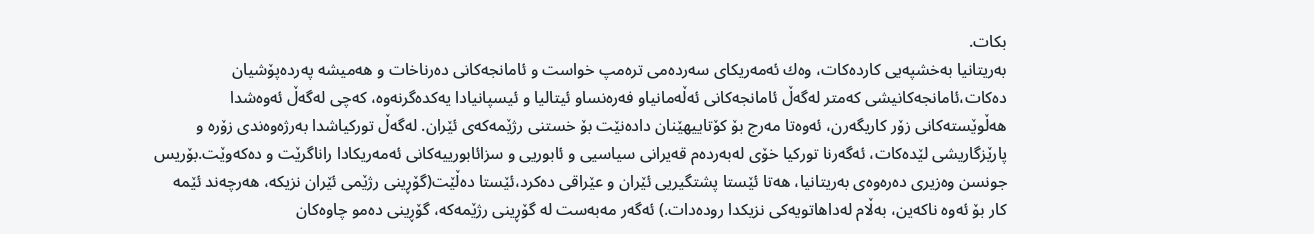بكات.
به‌ریتانیا به‌خشپه‌یی كارده‌كات، وه‌ك ئه‌مه‌ریكای سه‌رده‌می تره‌مپ خواست و ئامانجه‌كانی ده‌رناخات و هه‌میشه‌ په‌رده‌پۆشیان ده‌كات،ئامانجه‌كانیشی كه‌متر له‌گه‌ڵ ئامانجه‌كانی ئه‌ڵه‌مانیاو فه‌ره‌نساو ئیتالیا و ئیسپانیادا یه‌كده‌گرنه‌وه‌، كه‌چی له‌گه‌ڵ ئه‌وه‌شدا هه‌ڵوێسته‌كانی زۆر كاریگه‌رن، ئه‌وه‌تا مه‌رج بۆ كۆتاییهێنان داده‌نێت بۆ خستنی رژێمه‌كه‌ی ئێران. له‌گه‌ڵ توركیاشدا به‌رژه‌وه‌ندی زۆره‌ و پارێزگاریشی لێده‌كات، ئه‌گه‌رنا توركیا خۆی له‌به‌رده‌م قه‌یرانی سیاسیی و ئابوریی و سزائابورییه‌كانی ئه‌مه‌ریكادا راناگرێت و ده‌كه‌وێت.بۆریس جونسن وه‌زیری ده‌ره‌وه‌ی به‌ریتانیا، هه‌تا ئێستا پشتگیریی ئێران و عێراقی ده‌كرد،ئێستا ده‌ڵێت(گۆڕینی‌ رژێمی ئێران نزیكه‌، هه‌رچه‌ند ئێمه‌ كار بۆ ئه‌وه‌ ناكه‌ین، به‌ڵام له‌داهاتویه‌كی نزیكدا روده‌دات.) ئه‌گه‌ر مه‌به‌ست له‌ گۆڕینی رژێمه‌كه‌، گۆڕینی ده‌مو چاوه‌كان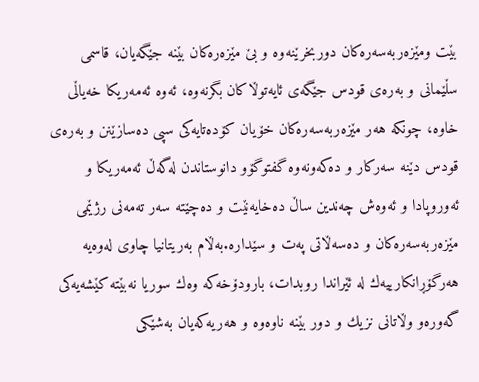بێت ومێزه‌ربه‌سه‌ره‌كان دوربخرێنه‌وه‌ و بێ مێزه‌ره‌كان بێنه‌ جێگه‌یان، قاسمی سڵێمانی و به‌ره‌ی قودس جێگه‌ی ئایه‌توڵاكان بگرنه‌وه‌، ئه‌وه‌ ئه‌مه‌ریكا خه‌یاڵی خاوه‌، چونكه‌ هه‌ر مێزه‌ربه‌سه‌ره‌كان خۆیان كۆده‌تایه‌كی سپی ده‌سازێنن و به‌ره‌ی قودس دێنه‌ سه‌ركار و ده‌كه‌ونه‌وه‌ گفتوگۆو دانوستاندن له‌گه‌ڵ ئه‌مه‌ریكا و ئه‌وروپادا و ئه‌وه‌ش چه‌ندین ساڵ ده‌خایه‌نێت و ده‌چێته‌ سه‌ر ته‌مه‌نی رژێمی مێزه‌ربه‌سه‌ره‌كان و ده‌سه‌ڵاتی په‌ت و سێداره‌.به‌ڵام به‌ریتانیا چاوی له‌وه‌یه‌ هه‌رگۆڕانكارییه‌ك له‌ ئێراندا روبدات، بارودۆخه‌كه‌ وه‌ك سوریا نه‌بێته‌ كێشه‌یه‌كی گه‌وره‌و وڵاتانی نزیك و دور بێنه‌ ناوه‌وه‌ و هه‌ریه‌كه‌یان به‌شێكی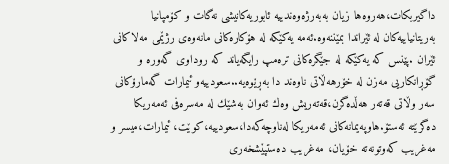داگیربكات،هه‌روه‌ها زیان به‌به‌رژه‌وه‌ندییه‌ ئابوریه‌كانیشی نه‌گات و كۆمپانیا به‌ریتانیاییه‌كان له‌ ئێراندا بمێننه‌وه‌.ئه‌مه‌ یه‌كێكه‌ له‌ هۆكاره‌كانی مانه‌وه‌ی رژێمی مه‌لاكانی ئێران .پێنس كه‌ یه‌كێكه‌ له‌ جێگره‌كانی تره‌مپ رایگه‌یاند كه‌ روداوی گه‌وره‌ و گۆڕانكاریی مه‌زن له‌ خۆرهه‌ڵاتی ناوه‌ند دا به‌ڕێوه‌یه‌..سعودییه‌و ئیمارات گه‌مارۆكانی سه‌ر وڵاتی قه‌ته‌ر هه‌ڵده‌گرن،قه‌ته‌ریش وه‌ك ئه‌وان به‌شێك له‌ مه‌سره‌فی ئه‌مه‌ریكا ده‌گرێته‌ ئه‌ستۆ.هاوپه‌یمانه‌كانی ئه‌مه‌ریكا له‌ناوچه‌كه‌دا،سعودییه‌،كوێت، ئیمارات،میسر و مه‌غریب كه‌وتونه‌ته‌ خۆیان، مه‌غریب ده‌ستپێشخه‌ری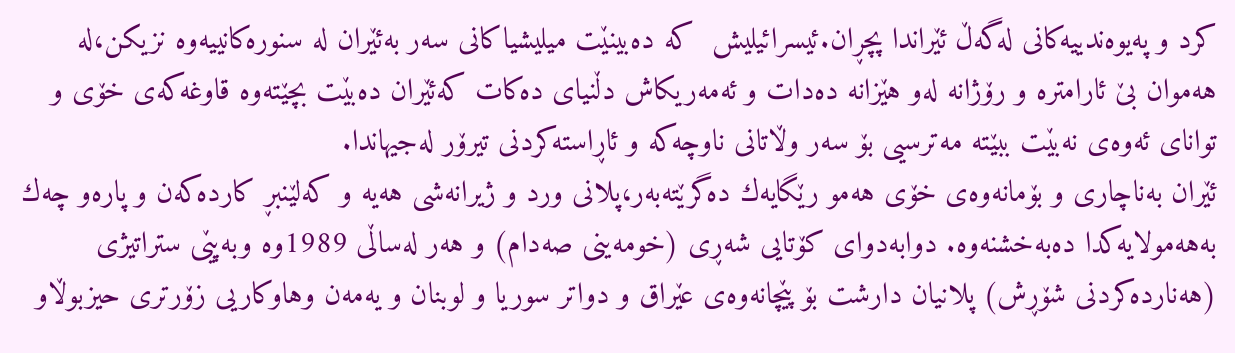كرد و په‌یوه‌ندییه‌كانی له‌گه‌ڵ ئێراندا پچڕان.ئیسرائیلیش  كه‌ ده‌بینێت میلیشیاكانی سه‌ر به‌ئێران له‌ سنوره‌كانییه‌وه‌ نزیكن،له‌ هه‌موان بێ ئارامتره‌ و رۆژانه‌ له‌و هێزانه‌ ده‌دات و ئه‌مه‌ریكاش دڵنیای ده‌كات كه‌ئێران ده‌بێت بچێته‌وه‌ قاوغه‌كه‌ی خۆی و توانای ئه‌وه‌ی نه‌بێت ببێته‌ مه‌ترسیی بۆ سه‌ر وڵاتانی ناوچه‌كه‌ و ئاڕاسته‌كردنی تیرۆر له‌جیهاندا.
ئێران به‌ناچاری و بۆمانه‌وه‌ی خۆی هه‌مو رێگایه‌ك ده‌گرێته‌به‌ر،پلانی ورد و ژیرانه‌شی هه‌یه‌ و كه‌لێنبڕ كارده‌كه‌ن و پاره‌و چه‌ك به‌هه‌مولایه‌كدا ده‌به‌خشنه‌وه‌. دوابه‌دوای كۆتایی شه‌ڕی (خومه‌ینی صه‌دام) و هه‌ر له‌ساڵی 1989وه‌ وبه‌پێی ستراتیژی (هه‌نارده‌كردنی شۆڕش) پلانیان دارشت بۆ پێچانه‌وه‌ی عێراق و دواتر سوریا و لوبنان و یه‌مه‌ن وهاوكاریی زۆرتری حیزبوڵاو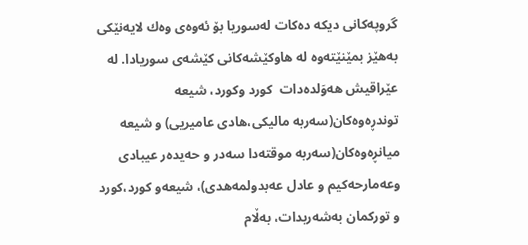گروپه‌كانی دیكه‌ ده‌كات له‌سوریا بۆ ئه‌وه‌ی وه‌ك لایه‌نێكی به‌هێز بمێنێته‌وه‌ له‌ هاوكێشه‌كانی كێشه‌ی سوریادا. له‌ عێراقیش هه‌وَلده‌دات  كورد وكورد، شیعه‌ توندڕه‌وه‌كان(سه‌ربه‌ مالیكی،هادی عامیریی) و شیعه‌ میانڕه‌وه‌كان(سه‌ربه‌ موقته‌دا سه‌در و حه‌یده‌ر عیبادی وعه‌مارحه‌كیم و عادل عه‌بدولمه‌هدی)، شیعه‌و كورد،كورد و توركمان به‌شه‌ربدات، به‌ڵام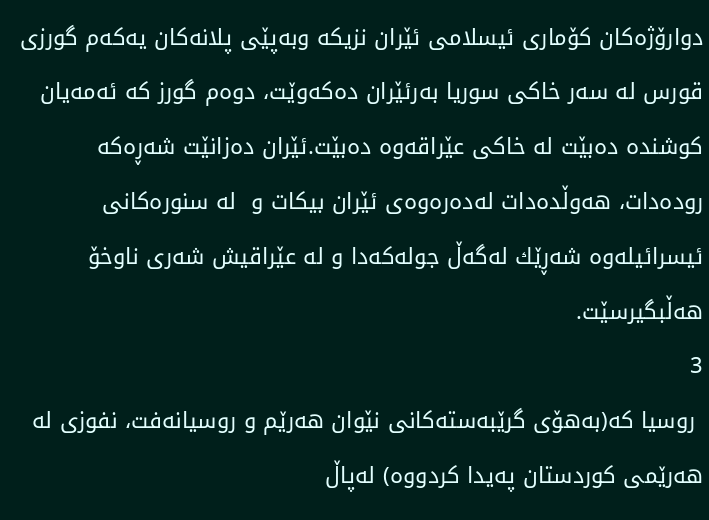دوارۆژه‌كان كۆماری ئیسلامی ئێران نزیكه‌ وبه‌پێی پلانه‌كان یه‌كه‌م گورزی قورس له‌ سه‌ر خاكی سوریا به‌رئێران ده‌كه‌وێت، دوه‌م گورز كه‌ ئه‌مه‌یان كوشنده‌ ده‌بێت له‌ خاكی عێراقه‌وه‌ ده‌بێت.ئێران ده‌زانێت شه‌ڕه‌كه‌ روده‌دات، هه‌وڵده‌دات له‌ده‌ره‌وه‌ی ئێران بیكات و  له‌ سنوره‌كانی ئیسرائیله‌وه‌ شه‌ڕێك له‌گه‌ڵ جوله‌كه‌دا و له‌ عێراقیش شه‌ری ناوخۆ هه‌ڵبگیرسێت.
3
 روسیا كه‌(به‌هۆی گرێبه‌سته‌كانی نێوان هه‌رێم و روسیانه‌فت، نفوزی له‌ هه‌رێمی كوردستان په‌یدا كردووه‌) له‌پاڵ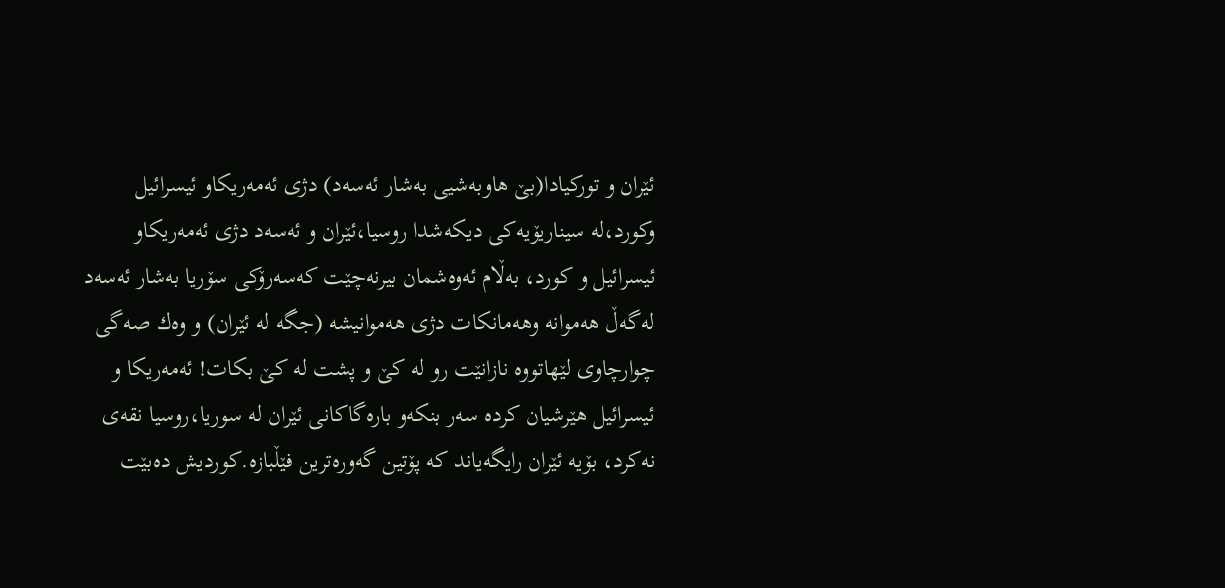ئێران و توركیادا(بێ هاوبه‌شیی به‌شار ئه‌سه‌د) دژی ئه‌مه‌ریكاو ئیسرائیل وكورد،له‌ سیناریۆیه‌كی دیكه‌شدا روسیا،ئێران و ئه‌سه‌د دژی ئه‌مه‌ریكاو ئیسرائیل و كورد، به‌ڵام ئه‌وه‌شمان بیرنه‌چێت كه‌سه‌رۆكی سۆریا به‌شار ئه‌سه‌د له‌گه‌ڵ هه‌موانه‌ وهه‌مانكات دژی هه‌موانیشه‌ (جگه‌ له‌ ئێران) و وه‌ك صه‌گی چوارچاوی لێهاتووه‌ نازانێت رو له‌ كێ و پشت له‌ كێ بكات! ئه‌مه‌ریكا و ئیسرائیل هێرشیان كرده‌ سه‌ر بنكه‌و باره‌گاكانی ئێران له‌ سوریا،روسیا نقه‌ی نه‌كرد، بۆیه‌ ئێران رایگه‌یاند كه‌ پۆتین گه‌وره‌ترین فێڵبازه‌.كوردیش ده‌بێت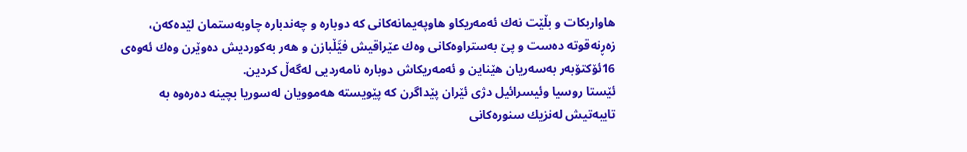هاواربكات و بڵێت نه‌ك ئه‌مه‌ریكاو هاوپه‌یمانه‌كانی كه‌ دوباره‌ و چه‌ندباره‌ چاوبه‌ستمان لێده‌كه‌ن، زه‌ڕنه‌قوته‌ ده‌ست و پێ به‌ستراوه‌كانی وه‌ك عێراقیش فێَڵبازن و هه‌ر به‌كوردیش ده‌وێرن وه‌ك ئه‌وه‌ی 16ئۆكتۆبه‌ر به‌سه‌ریان هێناین و ئه‌مه‌ریكاش دوباره‌ نامه‌ردیی له‌گه‌ڵ كردین.
ئێستا روسیا وئیسرائیل دژی ئێران پێداگرن كه‌ پێویسته‌ هه‌موویان له‌سوریا بچینه‌ ده‌ره‌وه‌ به‌ تایبه‌تیش له‌نزیك سنوره‌كانی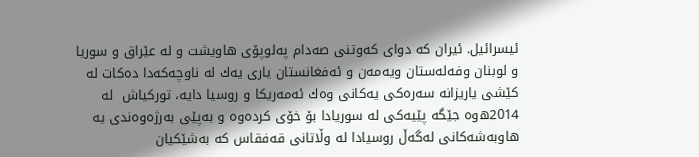ئیسرائیل. ئیران كه‌ دوای كه‌وتنی صه‌دام په‌لوپۆی هاویشت و له‌ عێراق و سوریا و لوبنان وفه‌له‌ستان ویه‌مه‌ن و ئه‌فغانستان یاری یه‌ك له‌ ناوچه‌كه‌دا ده‌كات له‌ كێشی یاریزانه‌ سه‌ره‌كی یه‌كانی وه‌ك ئه‌مه‌ریكا و روسیا دایه‌، توركیاش  له‌ 2014ه‌وه‌ جێگه‌ پێیه‌كی له‌ سوریادا بۆ خۆی كرده‌وه‌ و به‌پێی به‌رژه‌وه‌ندی یه‌ هاوبه‌شه‌كانی له‌گه‌ڵ روسیادا له‌ وڵاتانی قه‌فقاس كه‌ به‌شێكیان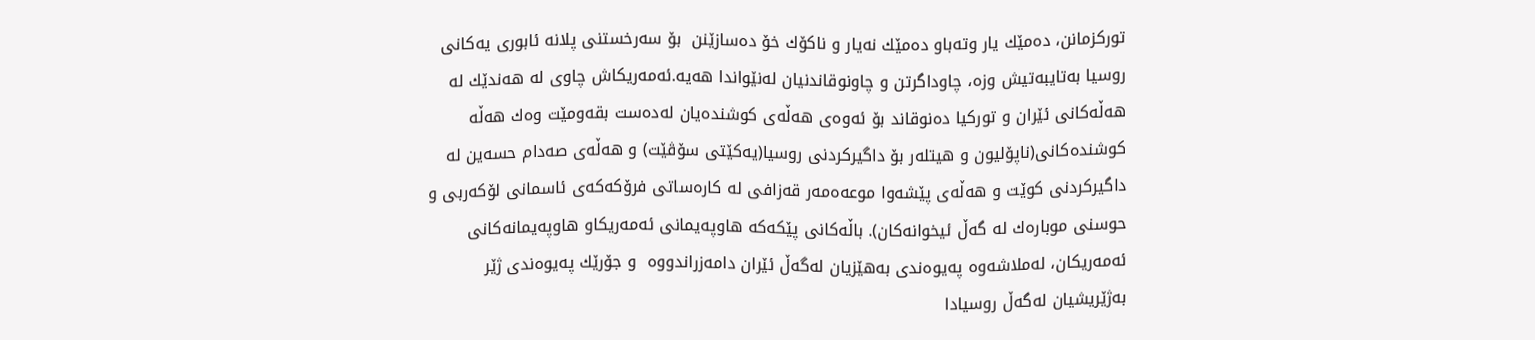توركزمانن، ده‌مێك یار وته‌باو ده‌مێك نه‌یار و ناكۆك خۆ ده‌سازێنن  بۆ سه‌رخستنی پلانه‌ ئابوری یه‌كانی روسیا به‌تایبه‌تیش وزه‌، چاوداگرتن و چاونوقاندنیان له‌نێواندا هه‌یه‌.ئه‌مه‌ریكاش چاوی له‌ هه‌ندێك له‌ هه‌ڵه‌كانی ئێران و توركیا ده‌نوقاند بۆ ئه‌وه‌ی هه‌ڵه‌ی كوشنده‌یان له‌ده‌ست بقه‌ومێت وه‌ك هه‌ڵه‌ كوشنده‌كانی(ناپۆلیون و هیتله‌ر بۆ داگیركردنی روسیا(یه‌كێتی سۆڤێت) و هه‌ڵه‌ی صه‌دام حسه‌ین له‌ داگیركردنی كوێت و هه‌ڵه‌ی پێشه‌وا موعه‌ه‌مه‌ر قه‌زافی له‌ كاره‌ساتی فرۆكه‌كه‌ی ئاسمانی لۆكه‌ربی و حوسنی موباره‌ك له‌ گه‌ڵ ئیخوانه‌كان). باڵه‌كانی پێكه‌كه‌ هاوپه‌یمانی ئه‌مه‌ریكاو هاوپه‌یمانه‌كانی ئه‌مه‌ریكان، له‌ملاشه‌وه‌ په‌یوه‌ندی به‌هێزیان له‌گه‌ڵ ئێران دامه‌زراندووه‌  و جۆرێك په‌یوه‌ندی ژێر به‌ژێریشیان له‌گه‌ڵ روسیادا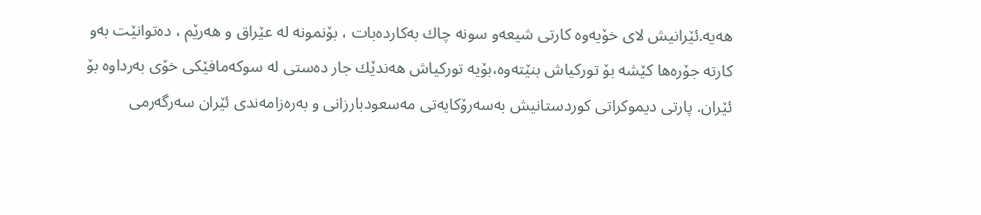هه‌یه‌.ئێرانیش لای خۆیه‌وه‌ كارتی شیعه‌و سونه‌ چاك به‌كارده‌بات ، بۆنمونه‌ له‌ عێراق و هه‌رێم ، ده‌توانێت به‌و كارته‌ جۆره‌ها كێشه‌ بۆ توركیاش بنێته‌وه‌،بۆیه‌ توركیاش هه‌ندێك جار ده‌ستی له‌ سوكه‌مافێكی خۆی به‌رداوه‌ بۆ ئێران. پارتی دیموكراتی كوردستانیش به‌سه‌رۆكایه‌تی مه‌سعودبارزانی و به‌ره‌زامه‌ندی ئێران سه‌رگه‌رمی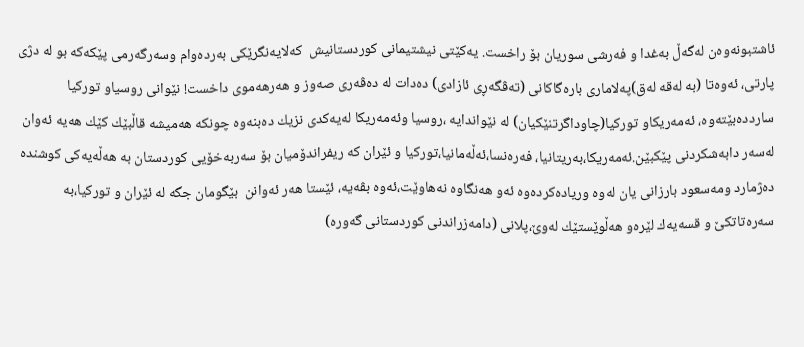ئاشتبونه‌وه‌ن له‌گه‌ڵ به‌غدا و فه‌رشی سوریان بۆ راخست. یه‌كێتی نیشتیمانی كوردستانیش  كه‌لایه‌نگرێكی به‌رده‌وام وسه‌رگه‌رمی پێكه‌كه‌ بو له‌ دژی پارتی، ئه‌وه‌تا (به‌ له‌قه‌ له‌ق)په‌لاماری باره‌گاكانی (ته‌ڤگه‌ڕی ئازادی) ده‌دات له‌ ده‌ڤه‌ری صه‌وز و هه‌رهه‌موی داخست! نێوانی روسیاو توركیا ساردده‌بێته‌وه‌، ئه‌مه‌ریكاو توركیا(چاوداگرتنێكیان) له‌ نێواندایه‌ ،روسیا وئه‌مه‌ریكا له‌یه‌كدی نزیك ده‌بنه‌وه‌ چونكه‌ هه‌میشه‌ قاڵبێك كێك هه‌یه‌ ئه‌وان له‌سه‌ر دابه‌شكردنی پێكبێن.ئه‌مه‌ریكا،به‌ریتانیا، فه‌ره‌نسا،ئه‌ڵه‌مانیا،توركیا و ئێران كه‌ ریفراندۆمیان بۆ سه‌ربه‌خۆیی كوردستان به‌ هه‌ڵه‌یه‌كی كوشنده‌ ده‌ژمارد ومه‌سعود بارزانی یان له‌وه‌ وریاده‌كرده‌وه‌ ئه‌و هه‌نگاوه‌ نه‌هاوێت،ئه‌وه‌ بڤه‌یه‌، ئێستا هه‌ر ئه‌وانن  بێگومان جگه‌ له‌ ئێران و توركیا،به‌ سه‌ره‌تاتكێ و قسه‌یه‌ك لێره‌و هه‌ڵوێستێك له‌وێ،پلانی (دامه‌زراندنی كوردستانی گه‌وره‌)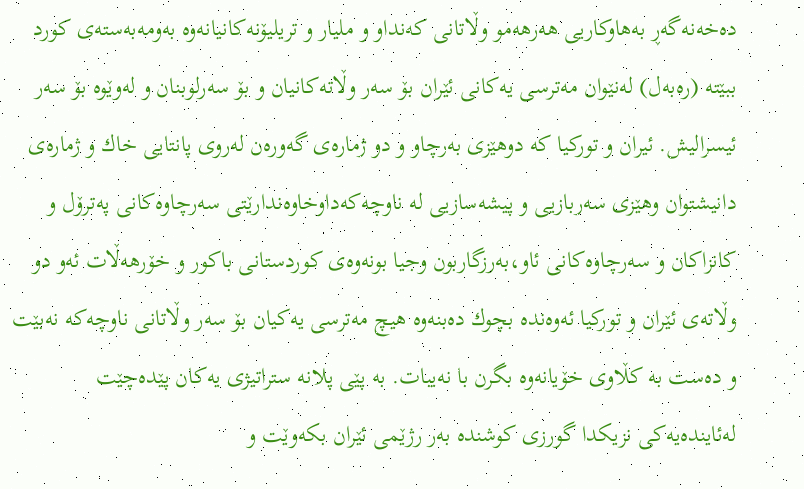ده‌خه‌نه‌گه‌ڕ به‌هاوكاریی هه‌رهه‌مو وڵاتانی كه‌نداو و ملیار و تریلیۆنه‌كانیانه‌وه‌ به‌ومه‌به‌سته‌ی كورد ببێته‌ (ره‌به‌ل) له‌نێوان مه‌ترسی یه‌كانی ئێران بۆ سه‌ر وڵاته‌كانیان و بۆ سه‌رلوبنان و له‌وێوه‌ بۆ سه‌ر ئیسرالیش. ئیران و توركیا كه‌ دوهێزی به‌رچاو و دو ژماره‌ی گه‌وره‌ن له‌روی پانتایی خاك و ژماره‌ی دانیشتوان وهێزی سه‌ربازیی و پیشه‌سازیی له‌ ناوچه‌كه‌داوخاوه‌ندارێتی سه‌رچاوه‌كانی په‌ترۆل و كانزاكان و سه‌رچاوه‌كانی ئاو،به‌رزگاربون وجیا بونه‌وه‌ی كوردستانی باكور و خۆرهه‌ڵات ئه‌و دو وڵاته‌ی ئێران و توركیا ئه‌وه‌نده‌ بچوك ده‌بنه‌وه‌ هیچ مه‌ترسی یه‌كیان بۆ سه‌ر وڵاتانی ناوچه‌كه‌ نه‌بێت و ده‌ست به‌ كڵاوی خۆیانه‌وه‌ بگرن با نه‌یبات. به‌ پێی پلانه‌ ستراتیژی یه‌كان پێده‌چێت له‌ئاینده‌یه‌كی نزیكدا گورزی كوشنده‌ به‌ر رژێمی ئێران بكه‌وێت و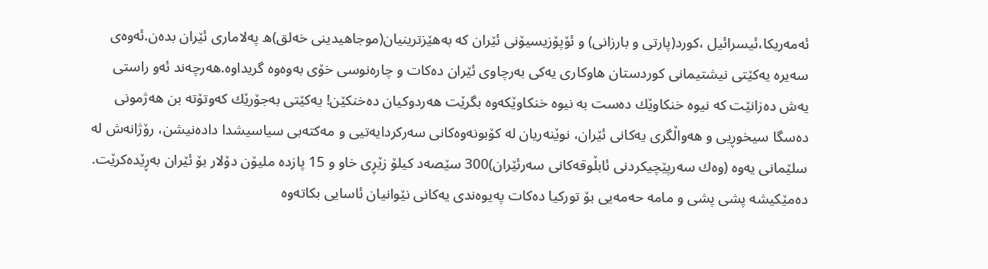ئه‌مه‌ریكا،ئیسرائیل ،كورد(پارتی و بارزانی) و ئۆپۆزیسیۆنی ئێران كه‌ به‌هێزترینیان(موجاهیدینی خه‌لق)ه‌ په‌لاماری ئێران بده‌ن.ئه‌وه‌ی سه‌یره‌ یه‌كێتی نیشتیمانی كوردستان هاوكاری یه‌كی به‌رچاوی ئێران ده‌كات و چاره‌نوسی خۆی به‌وه‌وه‌ گریداوه‌.هه‌رچه‌ند ئه‌و راستی یه‌ش ده‌زانێت كه‌ نیوه‌ خنكاوێك ده‌ست به‌ نیوه‌ خنكاوێكه‌وه‌ بگرێت هه‌ردوكیان ده‌خنكێن! یه‌كێتی به‌جۆرێك كه‌وتۆته‌ بن هه‌ژمونی ده‌سگا سیخوڕیی و هه‌واڵگری یه‌كانی ئێران، نوێنه‌ریان له‌ كۆبونه‌وه‌كانی سه‌ركردایه‌تیی و مه‌كته‌بی سیاسیشدا داده‌نیشن، رۆژانه‌ش له‌ سلێمانی یه‌وه‌ (وه‌ك سه‌رپێچیكردنی ئابڵوقه‌كانی سه‌رئێران)300 سێصه‌د كیلۆ زێڕی خاو و 15 پازده‌ ملیۆن دۆلار بۆ ئێران به‌ڕێده‌كرێت. ده‌مێكیشه‌ پشی پشی و مامه‌ حه‌مه‌یی بۆ توركیا ده‌كات په‌یوه‌ندی یه‌كانی نێوانیان ئاسایی بكاته‌وه‌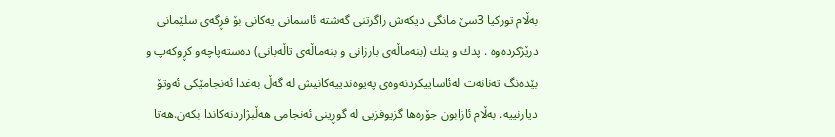به‌ڵام توركیا 3سێ مانگی دیكه‌ش راگرتنی گه‌شته‌ ئاسمانی یه‌كانی بۆ فڕگه‌ی سلێمانی درێژكرده‌وه‌ . پدك و ینك (بنه‌ماڵه‌ی بارزانی و بنه‌ماڵه‌ی تاڵه‌بانی) ده‌سته‌پاچه‌و كڕوكه‌پ و بێده‌نگ ته‌نانه‌ت له‌ئاساییكردنه‌وه‌ی په‌یوه‌ندییه‌كانیش له‌ گه‌ڵ به‌غدا ئه‌نجامێكی ئه‌وتۆ دیارنییه‌. به‌ڵام ئازابون جۆره‌ها گزیوفزیی له‌ گوڕینی ئه‌نجامی هه‌ڵبژاردنه‌كاندا بكه‌ن.هه‌تا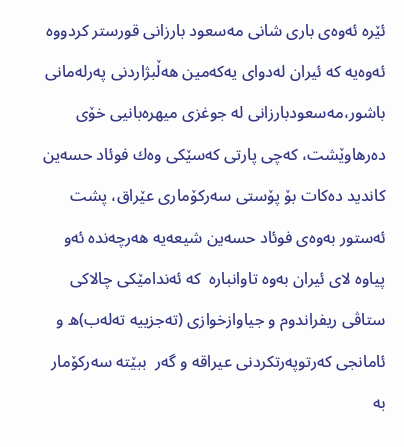ئێره‌ ئه‌وه‌ی باری شانی مه‌سعود بارزانی قورستر كردووه‌ ئه‌وه‌یه‌ كه‌ ئیران له‌دوای یه‌كه‌مین هه‌ڵبژاردنی په‌رله‌مانی باشور،مه‌سعودبارزانی له‌ جوغزی میهره‌بانیی خۆی ده‌رهاوێشت، كه‌چی پارتی كه‌سێكی وه‌ك فوئاد حسه‌ین كاندید ده‌كات بۆ پۆستی سه‌ركۆماری عێراق، پشت ئه‌ستور به‌وه‌ی فوئاد حسه‌ین شیعه‌یه‌ هه‌رچه‌نده‌ ئه‌و پیاوه‌ لای ئیران به‌وه‌ تاوانباره‌  كه‌ ئه‌ندامێكی چالاكی ستاڤی ریفراندوم و جیاوازخوازی (ته‌جزییه‌ ته‌له‌ب)ه‌ و ئامانجی كه‌رتوپه‌رتكردنی عیراقه‌ و گه‌ر  ببێته‌ سه‌ركۆمار به‌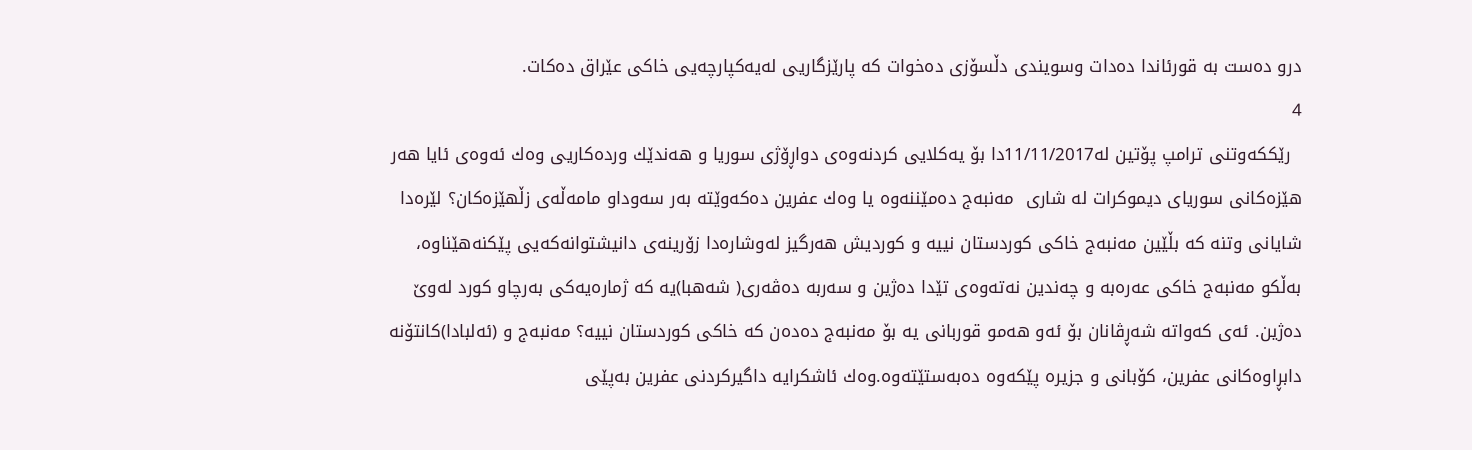درو ده‌ست به‌ قورئاندا ده‌دات وسویندی دڵسۆزی ده‌خوات كه‌ پارێزگاریی له‌یه‌كپارچه‌یی خاكی عێراق ده‌كات.
4
  رێككه‌وتنی ترامپ پۆتین له‌11/11/2017دا بۆ یه‌كلایی كردنه‌وه‌ی دواڕۆژی سوریا و هه‌ندێك ورده‌كاریی وه‌ك ئه‌وه‌ی ئایا هه‌ر هێزه‌كانی سوریای دیموكرات له‌ شاری  مه‌نبه‌ج ده‌مێننه‌وه‌ یا وه‌ك عفرین ده‌كه‌وێته‌ به‌ر سه‌وداو مامه‌ڵه‌ی زڵهێزه‌كان؟ لێره‌دا شایانی وتنه‌ كه‌ بڵێین مه‌نبه‌ج خاكی كوردستان نییه‌ و كوردیش هه‌رگیز له‌وشاره‌دا زۆرینه‌ی دانیشتوانه‌كه‌یی پێكنه‌هێناوه‌، به‌ڵكو مه‌نبه‌ج خاكی عه‌ره‌به‌ و چه‌ندین نه‌ته‌وه‌ی تێدا ده‌ژین و سه‌ربه‌ ده‌ڤه‌ری( شه‌هبا)یه‌ كه‌ ژماره‌یه‌كی به‌رچاو كورد له‌وێ ده‌ژین. ئه‌ی كه‌واته‌ شه‌ڕڤانان بۆ ئه‌و هه‌مو قوربانی یه‌ بۆ مه‌نبه‌ج ده‌ده‌ن كه‌ خاكی كوردستان نییه‌؟ مه‌نبه‌ج و (ئه‌لبادا)كانتۆنه‌ دابڕاوه‌كانی عفرین، كۆبانی و جزیره‌ پێكه‌وه‌ ده‌به‌ستێته‌وه‌.وه‌ك ئاشكرایه‌ داگیركردنی عفرین به‌پێی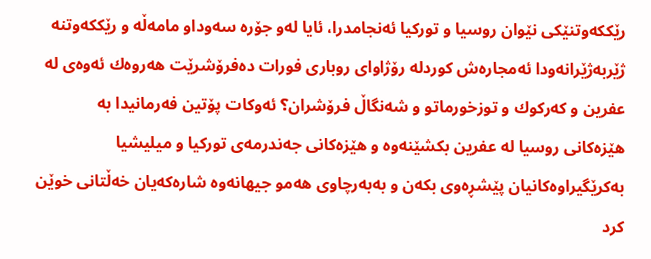رێككه‌وتنێكی نێوان روسیا و توركیا ئه‌نجامدرا، ئایا له‌و جۆره‌ سه‌وداو مامه‌ڵه‌ و رێككه‌وتنه‌ ژێربه‌ژێرانه‌ودا ئه‌مجاره‌ش كوردله‌ رۆژاوای روباری فورات ده‌فرۆشرێت هه‌روه‌ك ئه‌وه‌ی له‌ عفرین و كه‌ركوك و توزخورماتو و شه‌نگاڵ فرۆشران؟ ئه‌وكات پۆتین فه‌رمانیدا به‌ هێزه‌كانی روسیا له‌ عفرین بكشێنه‌وه‌ و هێزه‌كانی جه‌ندرمه‌ی توركیا و میلیشیا به‌كرێگیراوه‌كانیان پێشڕه‌وی بكه‌ن و به‌به‌رچاوی هه‌مو جیهانه‌وه‌ شاره‌كه‌یان خه‌ڵتانی خوێن كرد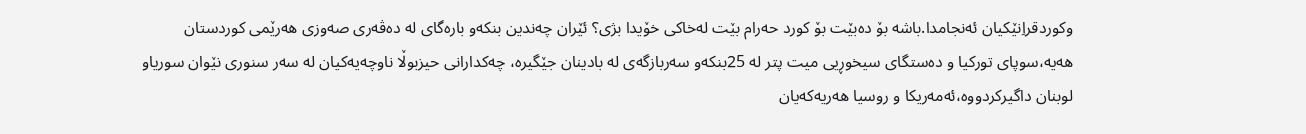وكوردقراِنێكیان ئه‌نجامدا.باشه‌ بۆ ده‌بێت بۆ كورد حه‌رام بێت له‌خاكی خۆیدا بژی؟ ئێران چه‌ندین بنكه‌و باره‌گای له‌ ده‌ڤه‌ری صه‌وزی هه‌رێمی كوردستان هه‌یه‌،سوپای توركیا و ده‌ستگای سیخوڕیی میت پتر له‌ 25بنكه‌و سه‌ربازگه‌ی له‌ بادینان جێگیره‌، چه‌كدارانی حیزبوڵا ناوچه‌یه‌كیان له‌ سه‌ر سنوری نێوان سوریاو لوبنان داگیركردووه‌،ئه‌مه‌ریكا و روسیا هه‌ریه‌كه‌یان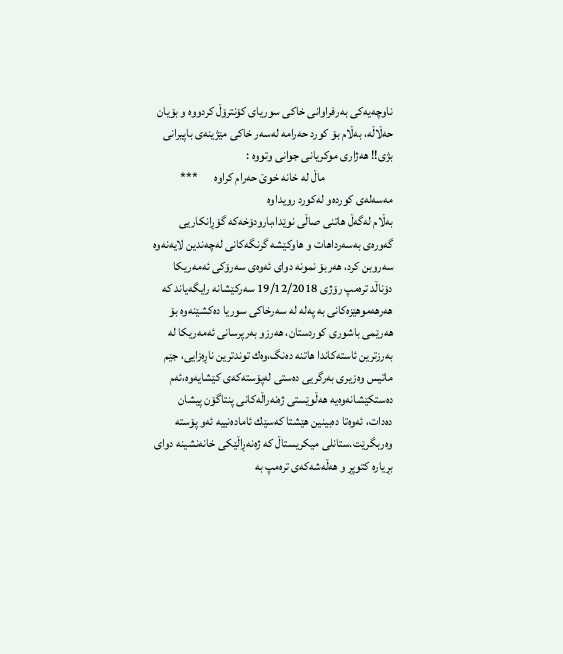ناوچه‌یه‌كی به‌رفراوانی خاكی سوریای كۆنترۆڵ كردووه‌ و بۆیان حه‌ڵاڵه‌، به‌ڵام بۆ كورد حه‌رامه‌ له‌سه‌ر خاكی مێژینه‌ی باپیرانی بژی!! هه‌ژاری موكریانی جوانی وتووه‌ :
                            ماڵ له‌ خانه‌ خوێ حه‌رام كراوه‌       ***      مه‌سه‌له‌ی كورده‌و له‌كورد رویداوه‌
به‌ڵام له‌گه‌ڵ هاتنی صاڵی نوێدا،بارودۆخه‌كه‌ گۆڕانكاریی گه‌وره‌ی به‌سه‌رداهات و هاوكێشه‌ گرنگه‌كانی له‌چه‌ندین لایه‌نه‌وه‌ سه‌روبن كرد، هه‌ربۆ نمونه‌ دوای ئه‌وه‌ی سه‌رۆكی ئه‌مه‌ریكا دۆناڵد تره‌مپ رۆژی 19/12/2018 سه‌ركێشانه‌ رایگه‌یاند كه‌ هه‌رهه‌موهێزه‌كانی به‌ په‌له‌ له‌ سه‌رخاكی سوریا ده‌كشێنه‌وه‌ بۆ هه‌رێمی باشوری كوردستان، هه‌رزو به‌رپرسانی ئه‌مه‌ریكا له‌ به‌رزترین ئاسته‌كاندا هاتنه‌ ده‌نگ،وه‌ك توندترین ناڕه‌زایی، جێم ماتیس وه‌زیری به‌رگریی ده‌ستی له‌پۆسته‌كه‌ی كێشایه‌وه‌،ئه‌م ده‌ستكێشانه‌وه‌یه‌ هه‌ڵوێستی ژه‌نه‌راڵه‌كانی پنتاگۆن پیشان ده‌دات، ئه‌وه‌تا ده‌بینین هێشتا كه‌سێك ئاماده‌نییه‌ ئه‌و پۆسته‌ وه‌ربگرێت.ستانلی میكریستاڵ كه‌ ژه‌نه‌ڕاڵێكی خانه‌نشینه‌ دوای بڕیاره‌ كتوپڕ و هه‌ڵه‌شه‌كه‌ی تره‌مپ به‌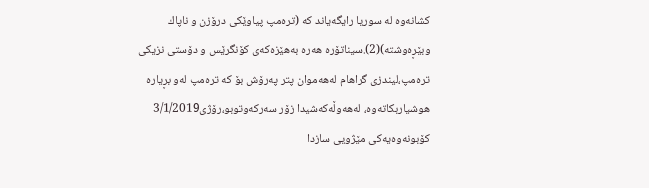كشانه‌وه‌ له‌ سوریا رایگه‌یاند كه‌ (تره‌مپ پیاوێكی درۆزن و ناپاك وبێڕه‌وشته‌)(2).سیناتۆره‌ هه‌ره‌ به‌هێزه‌كه‌ی كۆنگرێس و دۆستی نزیكی تره‌مپ،لیندزی گراهام له‌هه‌موان پتر په‌رۆش بۆ كه‌ تره‌مپ له‌و بڕیاره‌ هوشیاربكاته‌وه‌، له‌هه‌وڵه‌كه‌شیدا زۆر سه‌ركه‌وتوبو،رۆژی3/1/2019 كۆبونه‌وه‌یه‌كی مێژویی سازدا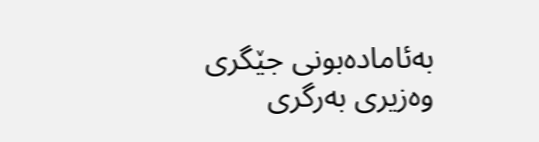به‌ئاماده‌بونی جێگری وه‌زیری به‌رگری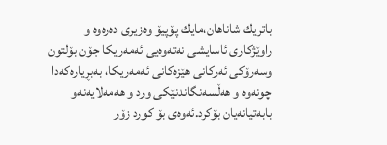باتریك شاناهان،مایك پۆپیۆ وه‌زیری ده‌ره‌وه‌ و راوێژكاری ئاسایشی نه‌ته‌وه‌یی ئه‌مه‌ریكا جۆن بۆلتون وسه‌رۆكی ئه‌ركانی هێزه‌كانی ئه‌مه‌ریكا، به‌بڕیاره‌كه‌دا چونه‌وه‌ و هه‌ڵسه‌نگاندنێكی ورد و هه‌مه‌لایه‌نه‌و بابه‌تیانه‌یان بۆكرد.ئه‌وه‌ی بۆ كورد زۆر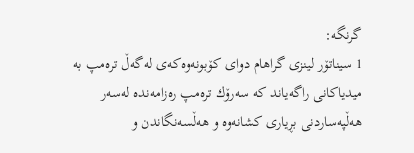گرنگه‌:
1 سیناتۆر لینزی گراهام دوای كۆبونه‌وه‌كه‌ی له‌گه‌ڵ تره‌مپ به‌ میدیاكانی راگه‌یاند كه‌ سه‌رۆك تره‌مپ ره‌زامه‌نده‌ له‌سه‌ر هه‌ڵپه‌ساردنی بڕیاری كشانه‌وه‌ و هه‌ڵسه‌نگاندن و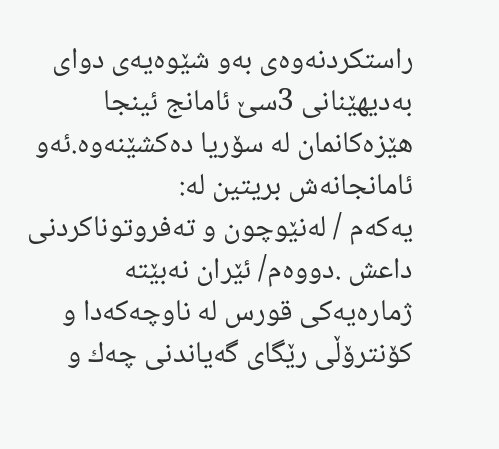راستكردنه‌وه‌ی به‌و شێوه‌یه‌ی دوای به‌دیهێنانی 3سێ ئامانج ئینجا هێزه‌كانمان له‌ سۆریا ده‌كشێنه‌وه‌.ئه‌و ئامانجانه‌ش بریتین له‌:
یه‌كه‌م / له‌نێوچون و ته‌فروتوناكردنی داعش .دووه‌م/ ئێران نه‌بێته‌ ژماره‌یه‌كی قورس له‌ ناوچه‌كه‌دا و كۆنترۆڵی رێگای گه‌یاندنی چه‌ك و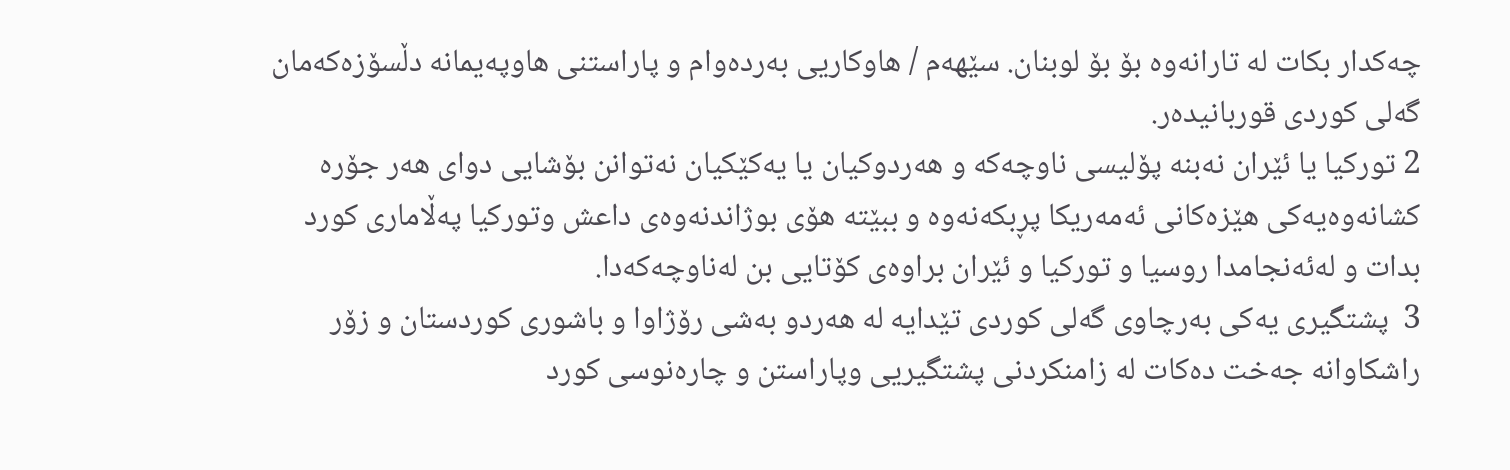چه‌كدار بكات له‌ تارانه‌وه‌ بۆ بۆ لوبنان. سێهه‌م / هاوكاریی به‌رده‌وام و پاراستنی هاوپه‌یمانه‌ دڵسۆزه‌كه‌مان گه‌لی كوردی قوربانیده‌ر.
2 توركیا یا ئێران نه‌بنه‌ پۆلیسی ناوچه‌كه‌ و هه‌ردوكیان یا یه‌كێكیان نه‌توانن بۆشایی دوای هه‌ر جۆره‌ كشانه‌وه‌یه‌كی هێزه‌كانی ئه‌مه‌ریكا پڕبكه‌نه‌وه‌ و ببێته‌ هۆی بوژاندنه‌وه‌ی داعش وتوركیا په‌ڵاماری كورد بدات و له‌ئه‌نجامدا روسیا و توركیا و ئێران براوه‌ی كۆتایی بن له‌ناوچه‌كه‌دا.
3  پشتگیری یه‌كی به‌رچاوی گه‌لی كوردی تێدایه‌ له‌ هه‌ردو به‌شی رۆژاوا و باشوری كوردستان و زۆر راشكاوانه‌ جه‌خت ده‌كات له‌ زامنكردنی پشتگیریی وپاراستن و چاره‌نوسی كورد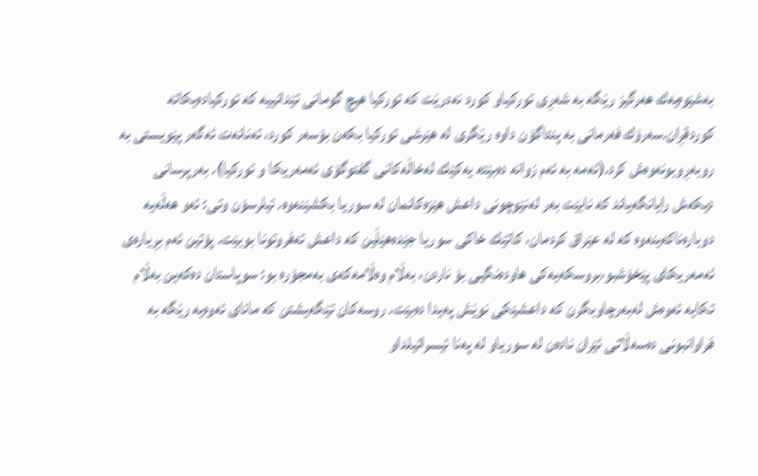به‌شێوه‌یه‌ك هه‌رگیز رێگه‌ به‌ شه‌ڕی توركیاو كورد نه‌درێت كه‌ توركیا هیچ گومانی تێدانییه‌ كه‌ توركیاده‌یكاته‌ كوردقڕان.سه‌رۆك فه‌رمانی به‌ پنتاگۆن داوه‌ رێگری له‌ هێرشی توركیا بكه‌ن بۆسه‌ر كورد، ته‌نانه‌ت ئه‌گه‌ر پێویستی به‌ روبه‌ڕوبونه‌وه‌ش كرد.(ئه‌مه‌ به‌ ئه‌م زوانه‌ ده‌بێته‌ یه‌كێك له‌خاڵه‌كانی گفتوگۆی ئه‌مه‌ریكا و توركیا). به‌رپرسانی دیكه‌ش رایانگه‌یاند كه‌ نابێت به‌ر له‌نێوچونی داعش هێزه‌كانمان له‌ سوریا بكشێنه‌وه‌. تیلرسۆن وتی: ئه‌و هه‌ڵه‌یه‌ دوباره‌ناكه‌ینه‌وه‌ كه‌ له‌ عێراق كردمان، كاتێك خاكی سوریا جێده‌هێڵین كه‌ داعش ته‌فروتونا بوبێت. پۆتین ئه‌م بڕیاره‌ی ئه‌مه‌ریكای پێخۆشبو،بروسكه‌یه‌كی هاوده‌نگیی بۆ ناردن، به‌ڵام وه‌ڵامه‌كه‌ی به‌مجۆره‌ بو: سوپاستان ده‌كه‌ین به‌ڵام تكایه‌ ئه‌وه‌ش له‌به‌رچاوبگرن كه‌ داعشێكی نوێش په‌یدا ده‌بێت. روسه‌كان تێگه‌یشتن كه‌ مانای ئه‌وه‌یه‌ رێگه‌ به‌ فراوانبونی ده‌سه‌ڵاتی ئێران ناده‌ن له‌ سوریاو له‌ په‌نا ئیسرائیلداو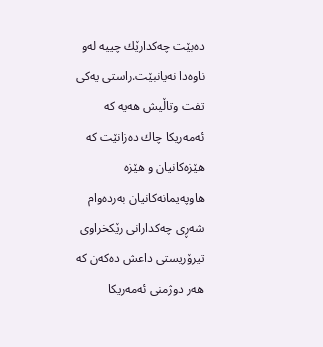ده‌بێت چه‌كدارێك چییه‌ له‌و ناوه‌دا نه‌یانبێت.راستی یه‌كی تفت وتاڵیش هه‌یه‌ كه‌ ئه‌مه‌ریكا چاك ده‌زانێت كه‌ هێزه‌كانیان و هێزه‌ هاوپه‌یمانه‌كانیان به‌رده‌وام شه‌ڕی چه‌كدارانی رێكخراوی تیرۆریستی داعش ده‌كه‌ن كه‌ هه‌ر دوژمنی ئه‌مه‌ریكا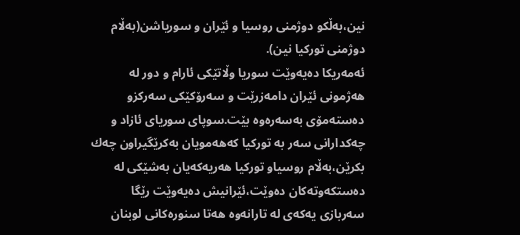نین،به‌ڵكو دوژمنی روسیا و ئێران و سوریاشن(به‌ڵام دوژمنی توركیا نین).
ئه‌مه‌ریكا ده‌یه‌وێت سوریا وڵاتێكی ئارام و دور له‌ هه‌ژمونی ئێران دامه‌زرێت و سه‌رۆكێكی سه‌ركزو ده‌سته‌مۆی به‌سه‌ره‌وه‌ بێت.سوپای سوریای ئازاد و چه‌كدارانی سه‌ر به‌ توركیا كه‌هه‌مویان به‌كرێگیراون چه‌ك بكرێن،به‌ڵام روسیاو توركیا هه‌ریه‌كه‌یان به‌شێكی له‌ ده‌ستكه‌وته‌كان ده‌وێت،ئێرانیش ده‌یه‌وێت رێگا سه‌ربازی یه‌كه‌ی له‌ تارانه‌وه‌ هه‌تا سنوره‌كانی لوبنان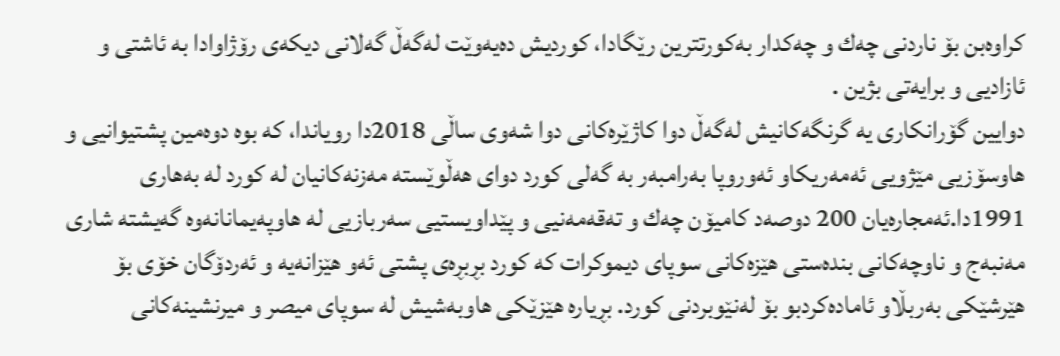كراوه‌بن بۆ ناردنی چه‌ك و چه‌كدار به‌كورتترین رێگادا، كوردیش ده‌یه‌وێت له‌گه‌ڵ گه‌لانی دیكه‌ی رۆژاوادا به‌ ئاشتی و ئازادیی و برایه‌تی بژین .
دوایین گۆرانكاری یه‌ گرنگه‌كانیش له‌گه‌ڵ دوا كاژێره‌كانی دوا شه‌وی ساڵی 2018دا رویاندا، كه‌ بوه‌ دوه‌مین پشتیوانیی و هاوسۆزیی مێژویی ئه‌مه‌ریكاو ئه‌وروپا به‌رامبه‌ر به‌ گه‌لی كورد دوای هه‌ڵوێسته‌ مه‌زنه‌كانیان له‌ كورد له‌ به‌هاری 1991دا.ئه‌مجاره‌یان 200 دوصه‌د كامیۆن چه‌ك و ته‌قه‌مه‌نیی و پێداویستیی سه‌ربازیی له‌ هاوپه‌یمانانه‌وه‌ گه‌یشته‌ شاری مه‌نبه‌ج و ناوچه‌كانی بنده‌ستی هێزه‌كانی سوپای دیموكرات كه‌ كورد بڕبڕه‌ی پشتی ئه‌و هێزانه‌یه‌ و ئه‌ردۆگان خۆی بۆ هێرشێكی به‌ربڵاو ئاماده‌كردبو بۆ له‌نێوبردنی كورد. بڕیاره‌ هێزێكی هاوبه‌شیش له‌ سوپای میصر و میرنشینه‌كانی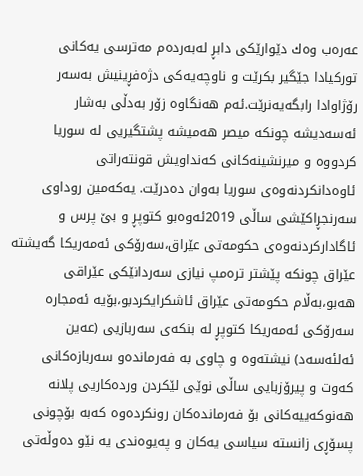عه‌ره‌ب وه‌ك دێوارێكی دابڕ له‌به‌رده‌م مه‌ترسی یه‌كانی توركیادا جێگیر بكرێت و ناوچه‌یه‌كی دژه‌فڕینیش به‌سه‌ر رۆژاوادا رابگه‌یه‌نرێت.ئه‌م هه‌نگاوه‌ زۆر به‌دڵی به‌شار ئه‌سه‌دیشه‌ چونكه‌ میصر هه‌میشه‌ پشتگیریی له‌ سوریا كردووه‌ و میرنشینه‌كانی كه‌نداویش قونته‌راتی ئاوه‌دانكردنه‌وه‌ی سوریا به‌وان ده‌درێت. یه‌كه‌مین روداوی سه‌رنجڕاكێشی ساڵی 2019ئه‌وه‌بو كتوپڕ و بێ پرس و ئاگاداركردنه‌وه‌ی حكومه‌تی عێراق،سه‌رۆكی ئه‌مه‌ریكا گه‌یشته‌ عێراق چونكه‌ پێشتر تره‌مپ نیازی سه‌ردانێكی عێراقی هه‌بو،به‌ڵام حكومه‌تی عێراق ئاشكرایكردبو،بۆیه‌ ئه‌مجاره‌ سه‌رۆكی ئه‌مه‌ریكا كتوپڕ له‌ بنكه‌ی سه‌ربازیی (عه‌ین ئه‌لئه‌سه‌د) نیشته‌وه‌ و چاوی به‌ فه‌رمانده‌و سه‌ربازه‌كانی كه‌وت و پیرۆزبایی ساڵی نوێی لێكردن ورده‌كاریی پلانه‌ هه‌نوكه‌ییه‌كانی بۆ فه‌رمانده‌كان رونكرده‌وه‌ كه‌به‌ بۆچونی پسۆڕی زانسته‌ سیاسی یه‌كان و په‌یوه‌ندی یه‌ نێو ده‌وڵه‌تی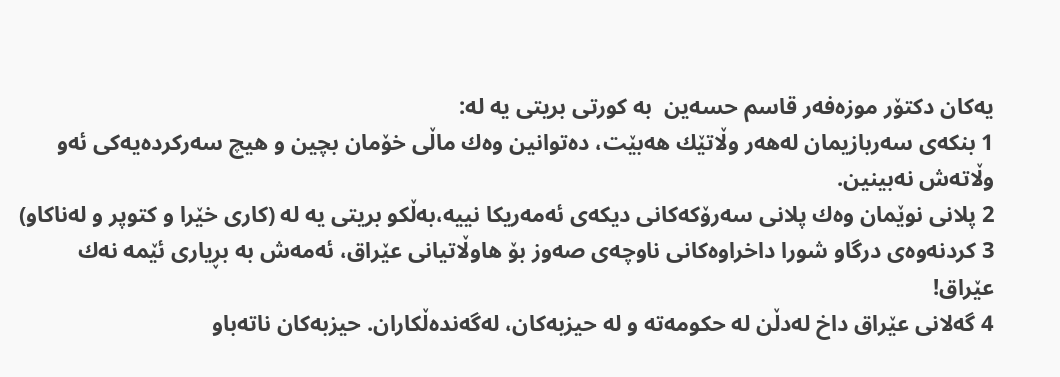یه‌كان دكتۆر موزه‌فه‌ر قاسم حسه‌ین  به‌ كورتی بریتی یه‌ له‌:
1 بنكه‌ی سه‌ربازیمان له‌هه‌ر وڵاتێك هه‌بێت، ده‌توانین وه‌ك ماڵی خۆمان بچین و هیچ سه‌ركرده‌یه‌كی ئه‌و وڵاته‌ش نه‌بینین.
2 پلانی نوێمان وه‌ك پلانی سه‌رۆكه‌كانی دیكه‌ی ئه‌مه‌ریكا نییه‌،به‌ڵكو بریتی یه‌ له‌ (كاری خێرا و كتوپر و له‌ناكاو)
3 كردنه‌وه‌ی درگاو شورا داخراوه‌كانی ناوچه‌ی صه‌وز بۆ هاوڵاتیانی عێراق، ئه‌مه‌ش به‌ بڕیاری ئێمه‌ نه‌ك عێراق!
4 گه‌لانی عێراق داخ له‌دڵن له‌ حكومه‌ته‌ و له‌ حیزبه‌كان، له‌گه‌نده‌ڵكاران. حیزبه‌كان ناته‌باو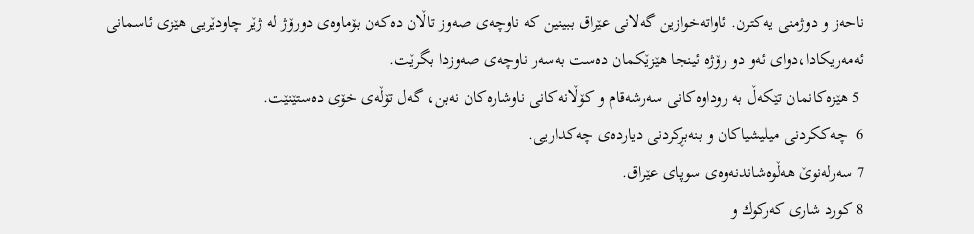ناحه‌ز و دوژمنی یه‌كترن. ئاواته‌خوازین گه‌لانی عێراق ببینین كه‌ ناوچه‌ی صه‌وز تاڵان ده‌كه‌ن بۆماوه‌ی دورۆژ له‌ ژێر چاودێریی هێزی ئاسمانی ئه‌مه‌ریكادا،دوای ئه‌و دو رۆژه‌ ئینجا هێزێكمان ده‌ست به‌سه‌ر ناوچه‌ی صه‌وزدا بگرێت.
 5 هێزه‌كانمان تێكه‌ڵ به‌ روداوه‌كانی سه‌رشه‌قام و كۆڵانه‌كانی ناوشاره‌كان نه‌بن، گه‌ل تۆڵه‌ی خۆی ده‌ستێنێت.
6  چه‌ككردنی میلیشیاكان و بنه‌بڕكردنی دیارده‌ی چه‌كداریی.
7 سه‌رله‌نوێ هه‌ڵوه‌شاندنه‌وه‌ی سوپای عێراق.
8 كورد شاری كه‌ركوك و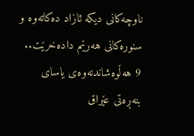ناوچه‌كانی دیكه‌ ئازاد ده‌كاته‌وه‌ و سنوره‌كانی هه‌رێم داده‌خرێت..
9 هه‌ڵوه‌شاندنه‌وه‌ی یاسای بنه‌ڕه‌تی عێراق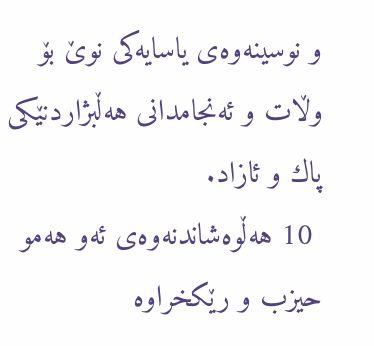و نوسینه‌وه‌ی یاسایه‌كی نوێ بۆ وڵات و ئه‌نجامدانی هه‌ڵبژاردنێكی پاك و ئازاد.
 10 هه‌ڵوه‌شاندنه‌وه‌ی ئه‌و هه‌مو حیزب و رێكخراوه‌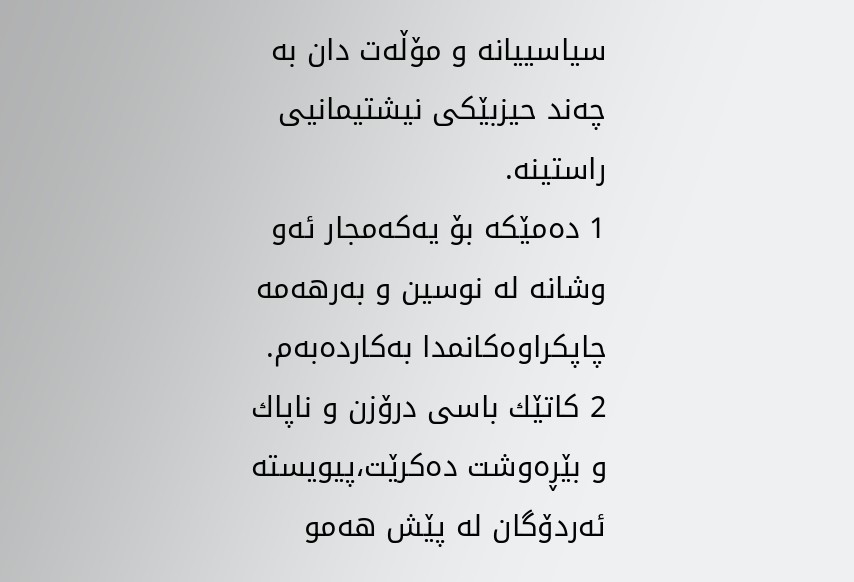سیاسییانه‌ و مۆڵه‌ت دان به‌ چه‌ند حیزبێكی نیشتیمانیی راستینه‌.
1 ده‌مێكه‌ بۆ یه‌كه‌مجار ئه‌و وشانه‌ له‌ نوسین و به‌رهه‌مه‌ چاپكراوه‌كانمدا به‌كارده‌به‌م.
2 كاتێك باسی درۆزن و ناپاك و بێڕه‌وشت ده‌كرێت،پیویسته‌ ئه‌ردۆگان له‌ پێش هه‌مو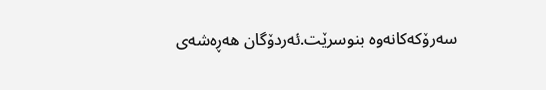سه‌رۆكه‌كانه‌وه‌ بنوسرێت.ئه‌ردۆگان هه‌ڕه‌شه‌ی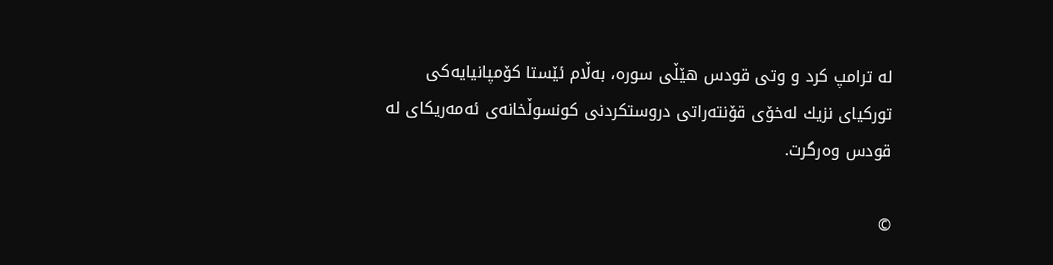له‌ ترامپ كرد و وتی قودس هێڵی سوره‌، به‌ڵام ئێستا كۆمپانیایه‌كی توركیای نزیك له‌خۆی قۆنته‌راتی دروستكردنی كونسوڵخانه‌ی ئه‌مه‌ریكای له‌ قودس وه‌رگرت.

©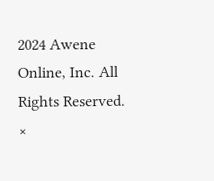2024 Awene Online, Inc. All Rights Reserved.
×